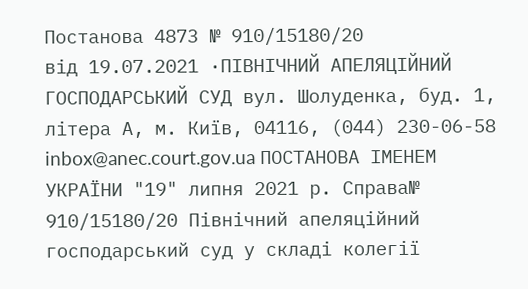Постанова 4873 № 910/15180/20
від 19.07.2021 ·ПІВНІЧНИЙ АПЕЛЯЦІЙНИЙ ГОСПОДАРСЬКИЙ СУД вул. Шолуденка, буд. 1, літера А, м. Київ, 04116, (044) 230-06-58 inbox@anec.court.gov.ua ПОСТАНОВА ІМЕНЕМ УКРАЇНИ "19" липня 2021 р. Справа№ 910/15180/20 Північний апеляційний господарський суд у складі колегії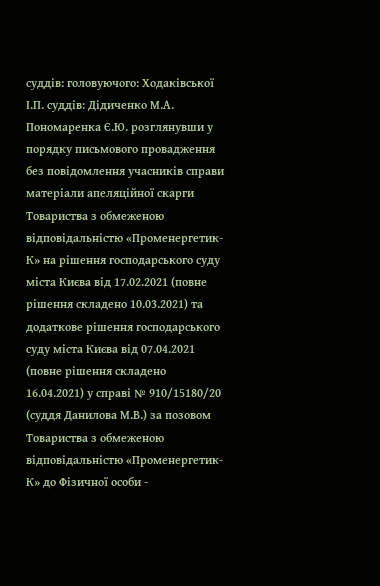суддів: головуючого: Ходаківської І.П. суддів: Дідиченко М.А. Пономаренка Є.Ю. розглянувши у порядку письмового провадження без повідомлення учасників справи матеріали апеляційної скарги Товариства з обмеженою відповідальністю «Променергетик-К» на рішення господарського суду міста Києва від 17.02.2021 (повне рішення складено 10.03.2021) та додаткове рішення господарського суду міста Києва від 07.04.2021 (повне рішення складено 16.04.2021) у справі № 910/15180/20 (суддя Данилова М.В.) за позовом Товариства з обмеженою відповідальністю «Променергетик-К» до Фізичної особи -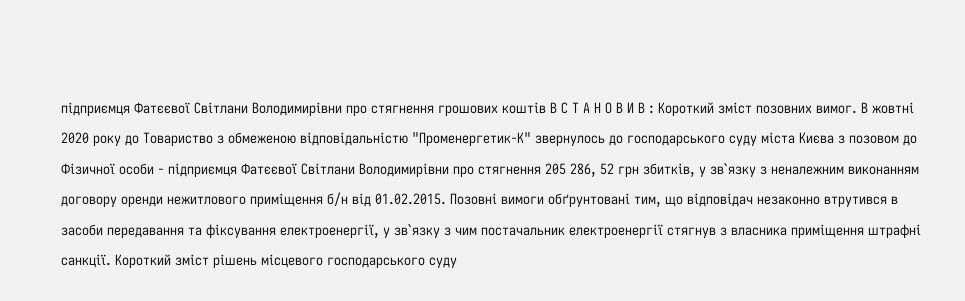підприємця Фатєєвої Світлани Володимирівни про стягнення грошових коштів В С Т А Н О В И В : Короткий зміст позовних вимог. В жовтні 2020 року до Товариство з обмеженою відповідальністю "Променергетик-К" звернулось до господарського суду міста Києва з позовом до Фізичної особи - підприємця Фатєєвої Світлани Володимирівни про стягнення 205 286, 52 грн збитків, у зв`язку з неналежним виконанням договору оренди нежитлового приміщення б/н від 01.02.2015. Позовні вимоги обґрунтовані тим, що відповідач незаконно втрутився в засоби передавання та фіксування електроенергії, у зв`язку з чим постачальник електроенергії стягнув з власника приміщення штрафні санкції. Короткий зміст рішень місцевого господарського суду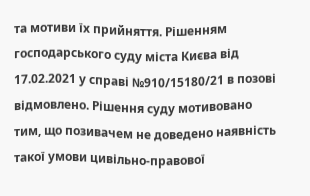та мотиви їх прийняття. Рішенням господарського суду міста Києва від 17.02.2021 у справі №910/15180/21 в позові відмовлено. Рішення суду мотивовано тим, що позивачем не доведено наявність такої умови цивільно-правової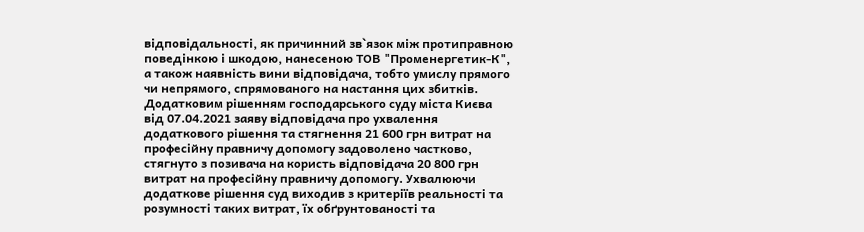відповідальності, як причинний зв`язок між протиправною поведінкою і шкодою, нанесеною ТОВ "Променергетик-К", а також наявність вини відповідача, тобто умислу прямого чи непрямого, спрямованого на настання цих збитків. Додатковим рішенням господарського суду міста Києва від 07.04.2021 заяву відповідача про ухвалення додаткового рішення та стягнення 21 600 грн витрат на професійну правничу допомогу задоволено частково, стягнуто з позивача на користь відповідача 20 800 грн витрат на професійну правничу допомогу. Ухвалюючи додаткове рішення суд виходив з критеріїв реальності та розумності таких витрат, їх обґрунтованості та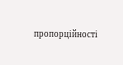пропорційності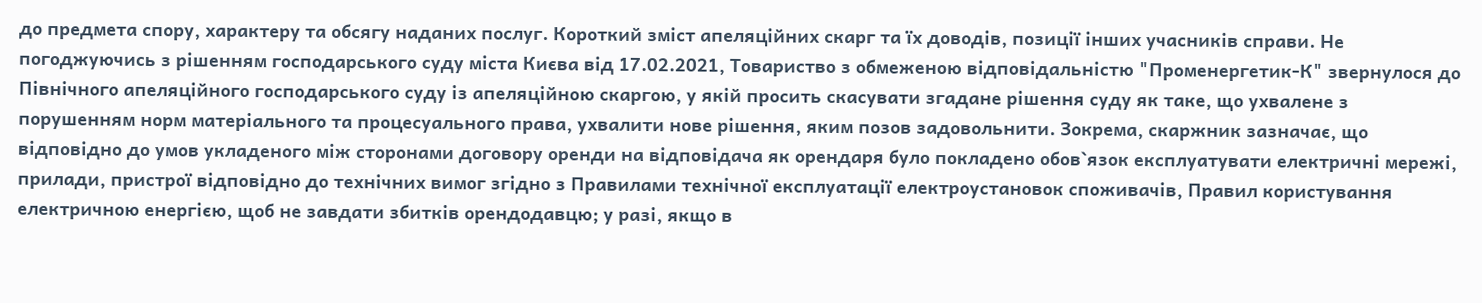до предмета спору, характеру та обсягу наданих послуг. Короткий зміст апеляційних скарг та їх доводів, позиції інших учасників справи. Не погоджуючись з рішенням господарського суду міста Києва від 17.02.2021, Товариство з обмеженою відповідальністю "Променергетик-К" звернулося до Північного апеляційного господарського суду із апеляційною скаргою, у якій просить скасувати згадане рішення суду як таке, що ухвалене з порушенням норм матеріального та процесуального права, ухвалити нове рішення, яким позов задовольнити. Зокрема, скаржник зазначає, що відповідно до умов укладеного між сторонами договору оренди на відповідача як орендаря було покладено обов`язок експлуатувати електричні мережі, прилади, пристрої відповідно до технічних вимог згідно з Правилами технічної експлуатації електроустановок споживачів, Правил користування електричною енергією, щоб не завдати збитків орендодавцю; у разі, якщо в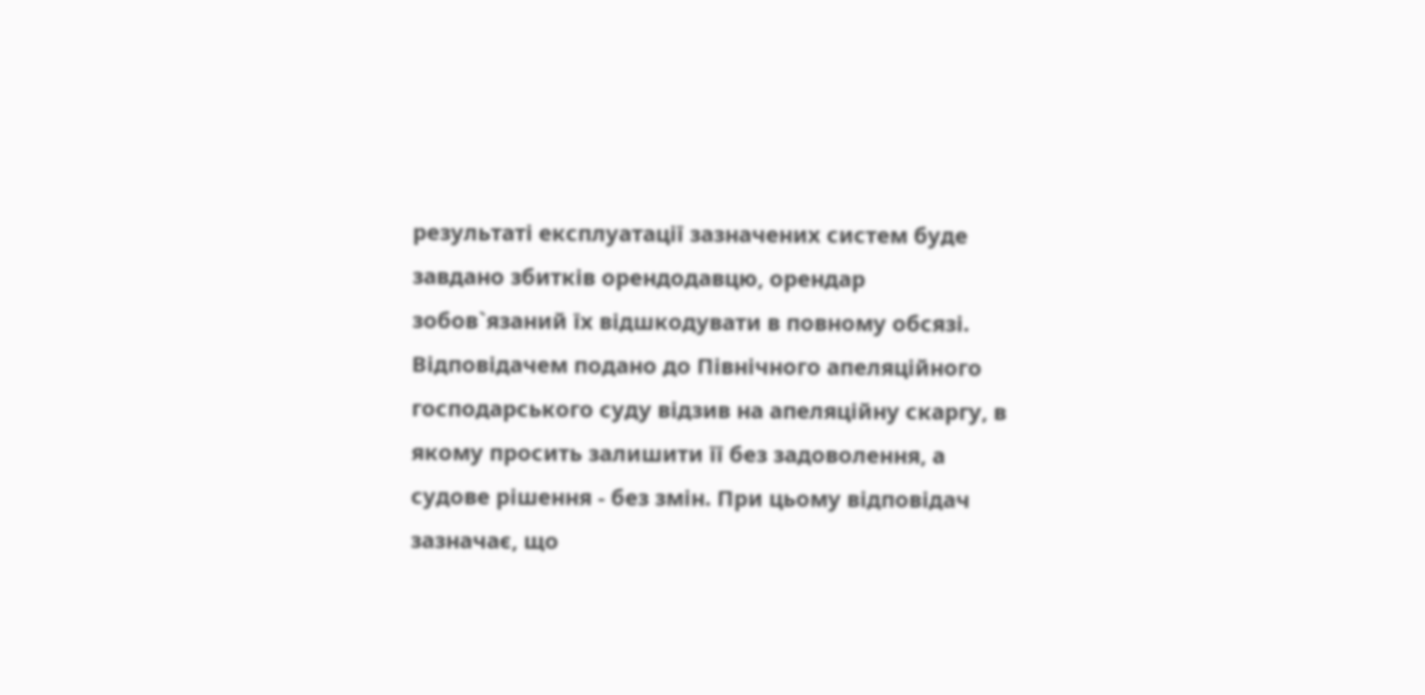результаті експлуатації зазначених систем буде завдано збитків орендодавцю, орендар зобов`язаний їх відшкодувати в повному обсязі. Відповідачем подано до Північного апеляційного господарського суду відзив на апеляційну скаргу, в якому просить залишити її без задоволення, а судове рішення - без змін. При цьому відповідач зазначає, що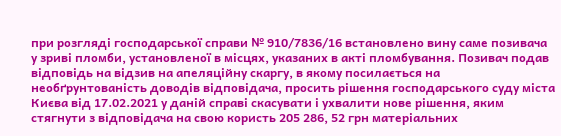при розгляді господарської справи № 910/7836/16 встановлено вину саме позивача у зриві пломби, установленої в місцях, указаних в акті пломбування. Позивач подав відповідь на відзив на апеляційну скаргу, в якому посилається на необґрунтованість доводів відповідача, просить рішення господарського суду міста Києва від 17.02.2021 у даній справі скасувати і ухвалити нове рішення, яким стягнути з відповідача на свою користь 205 286, 52 грн матеріальних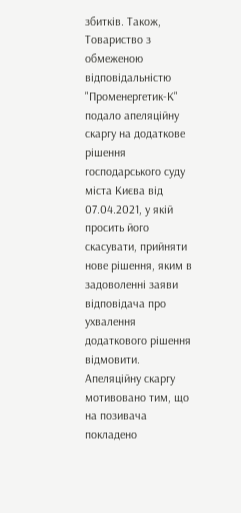збитків. Також, Товариство з обмеженою відповідальністю "Променергетик-К" подало апеляційну скаргу на додаткове рішення господарського суду міста Києва від 07.04.2021, у якій просить його скасувати, прийняти нове рішення, яким в задоволенні заяви відповідача про ухвалення додаткового рішення відмовити. Апеляційну скаргу мотивовано тим, що на позивача покладено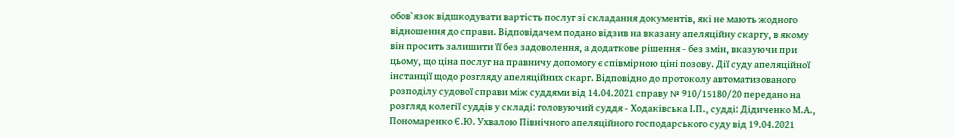обов`язок відшкодувати вартість послуг зі складання документів, які не мають жодного відношення до справи. Відповідачем подано відзив на вказану апеляційну скаргу, в якому він просить залишити її без задоволення, а додаткове рішення - без змін, вказуючи при цьому, що ціна послуг на правничу допомогу є співмірною ціні позову. Дії суду апеляційної інстанції щодо розгляду апеляційних скарг. Відповідно до протоколу автоматизованого розподілу судової справи між суддями від 14.04.2021 справу № 910/15180/20 передано на розгляд колегії суддів у складі: головуючий суддя - Ходаківська І.П., судді: Дідиченко М.А., Пономаренко Є.Ю. Ухвалою Північного апеляційного господарського суду від 19.04.2021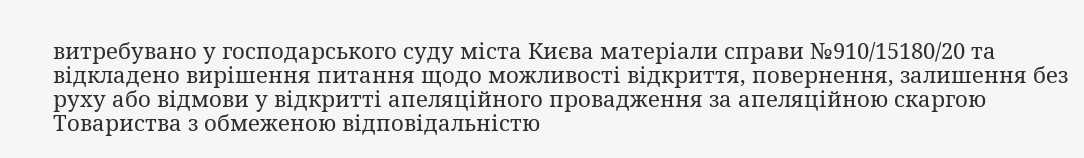витребувано у господарського суду міста Києва матеріали справи №910/15180/20 та відкладено вирішення питання щодо можливості відкриття, повернення, залишення без руху або відмови у відкритті апеляційного провадження за апеляційною скаргою Товариства з обмеженою відповідальністю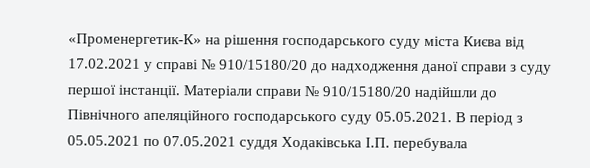«Променергетик-К» на рішення господарського суду міста Києва від 17.02.2021 у справі № 910/15180/20 до надходження даної справи з суду першої інстанції. Матеріали справи № 910/15180/20 надійшли до Північного апеляційного господарського суду 05.05.2021. В період з 05.05.2021 по 07.05.2021 суддя Ходаківська І.П. перебувала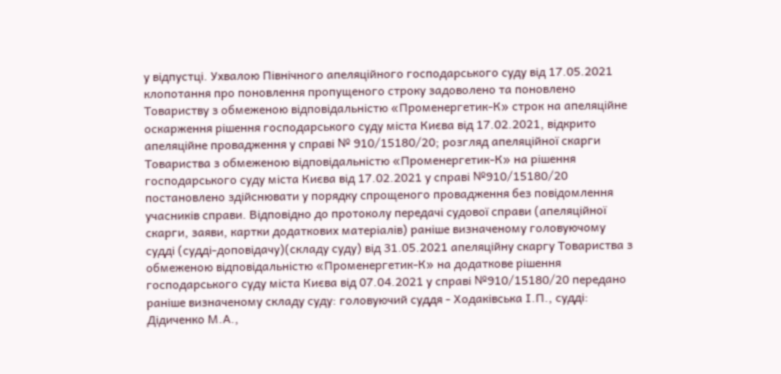у відпустці. Ухвалою Північного апеляційного господарського суду від 17.05.2021 клопотання про поновлення пропущеного строку задоволено та поновлено Товариству з обмеженою відповідальністю «Променергетик-К» строк на апеляційне оскарження рішення господарського суду міста Києва від 17.02.2021, відкрито апеляційне провадження у справі № 910/15180/20; розгляд апеляційної скарги Товариства з обмеженою відповідальністю «Променергетик-К» на рішення господарського суду міста Києва від 17.02.2021 у справі №910/15180/20 постановлено здійснювати у порядку спрощеного провадження без повідомлення учасників справи. Відповідно до протоколу передачі судової справи (апеляційної скарги, заяви, картки додаткових матеріалів) раніше визначеному головуючому судді (судді-доповідачу)(складу суду) від 31.05.2021 апеляційну скаргу Товариства з обмеженою відповідальністю «Променергетик-К» на додаткове рішення господарського суду міста Києва від 07.04.2021 у справі №910/15180/20 передано раніше визначеному складу суду: головуючий суддя - Ходаківська І.П., судді: Дідиченко М.А.,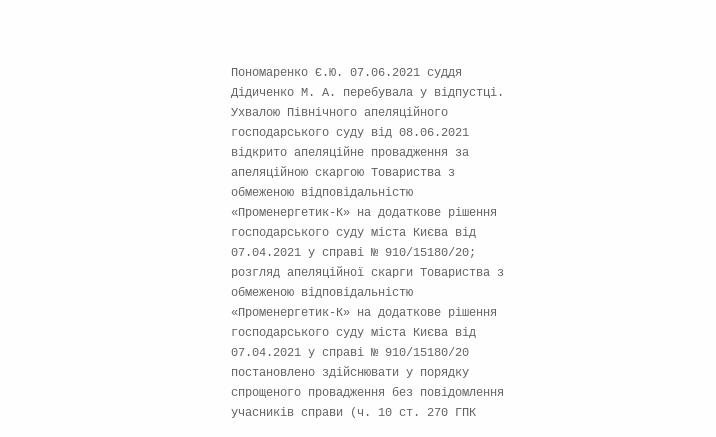Пономаренко Є.Ю. 07.06.2021 суддя Дідиченко М. А. перебувала у відпустці. Ухвалою Північного апеляційного господарського суду від 08.06.2021 відкрито апеляційне провадження за апеляційною скаргою Товариства з обмеженою відповідальністю «Променергетик-К» на додаткове рішення господарського суду міста Києва від 07.04.2021 у справі № 910/15180/20; розгляд апеляційної скарги Товариства з обмеженою відповідальністю «Променергетик-К» на додаткове рішення господарського суду міста Києва від 07.04.2021 у справі № 910/15180/20 постановлено здійснювати у порядку спрощеного провадження без повідомлення учасників справи (ч. 10 ст. 270 ГПК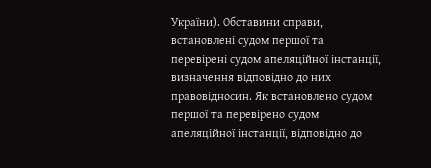України). Обставини справи, встановлені судом першої та перевірені судом апеляційної інстанції, визначення відповідно до них правовідносин. Як встановлено судом першої та перевірено судом апеляційної інстанції, відповідно до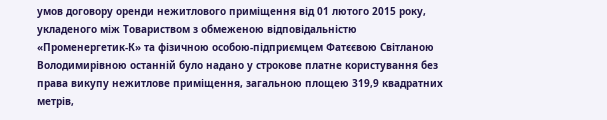умов договору оренди нежитлового приміщення від 01 лютого 2015 року, укладеного між Товариством з обмеженою відповідальністю «Променергетик-К» та фізичною особою-підприємцем Фатєєвою Світланою Володимирівною останній було надано у строкове платне користування без права викупу нежитлове приміщення, загальною площею 319,9 квадратних метрів,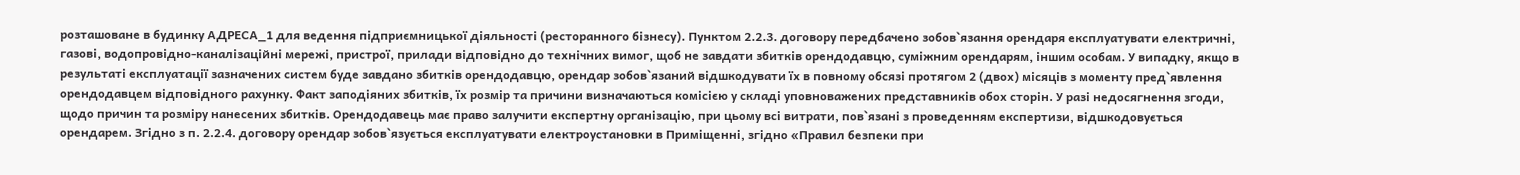розташоване в будинку АДРЕСА_1 для ведення підприємницької діяльності (ресторанного бізнесу). Пунктом 2.2.3. договору передбачено зобов`язання орендаря експлуатувати електричні, газові, водопровідно-каналізаційні мережі, пристрої, прилади відповідно до технічних вимог, щоб не завдати збитків орендодавцю, суміжним орендарям, іншим особам. У випадку, якщо в результаті експлуатації зазначених систем буде завдано збитків орендодавцю, орендар зобов`язаний відшкодувати їх в повному обсязі протягом 2 (двох) місяців з моменту пред`явлення орендодавцем відповідного рахунку. Факт заподіяних збитків, їх розмір та причини визначаються комісією у складі уповноважених представників обох сторін. У разі недосягнення згоди, щодо причин та розміру нанесених збитків. Орендодавець має право залучити експертну організацію, при цьому всі витрати, пов`язані з проведенням експертизи, відшкодовується орендарем. Згідно з п. 2.2.4. договору орендар зобов`язується експлуатувати електроустановки в Приміщенні, згідно «Правил безпеки при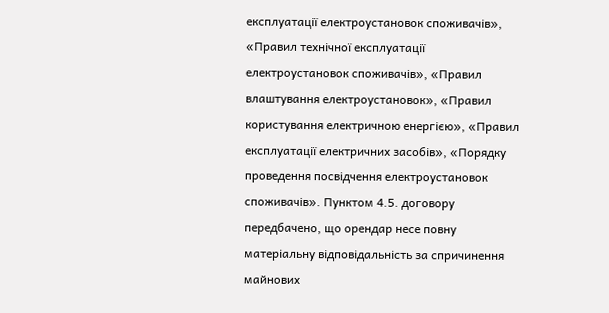експлуатації електроустановок споживачів», «Правил технічної експлуатації електроустановок споживачів», «Правил влаштування електроустановок», «Правил користування електричною енергією», «Правил експлуатації електричних засобів», «Порядку проведення посвідчення електроустановок споживачів». Пунктом 4.5. договору передбачено, що орендар несе повну матеріальну відповідальність за спричинення майнових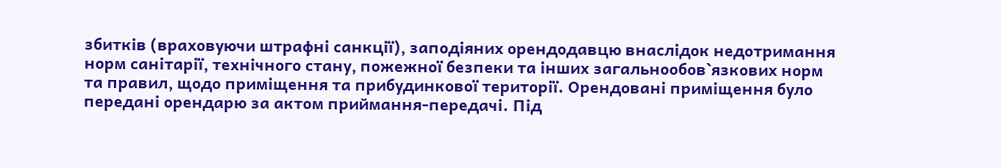збитків (враховуючи штрафні санкції), заподіяних орендодавцю внаслідок недотримання норм санітарії, технічного стану, пожежної безпеки та інших загальнообов`язкових норм та правил, щодо приміщення та прибудинкової території. Орендовані приміщення було передані орендарю за актом приймання-передачі. Під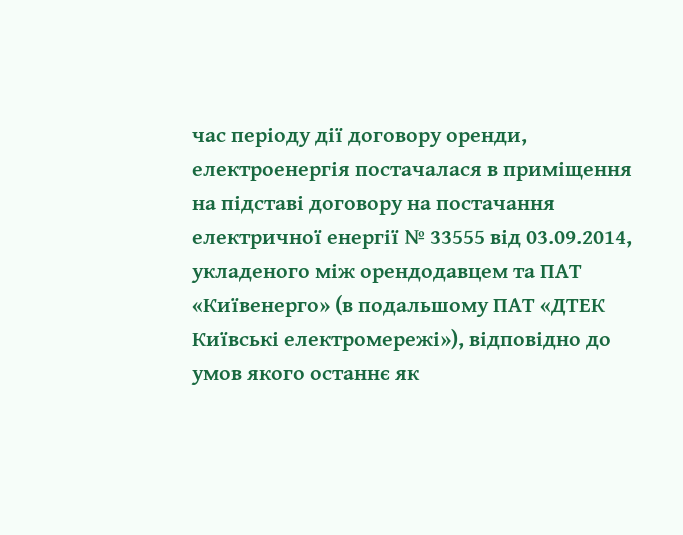час періоду дії договору оренди, електроенергія постачалася в приміщення на підставі договору на постачання електричної енергії № 33555 від 03.09.2014, укладеного між орендодавцем та ПАТ «Київенерго» (в подальшому ПАТ «ДТЕК Київські електромережі»), відповідно до умов якого останнє як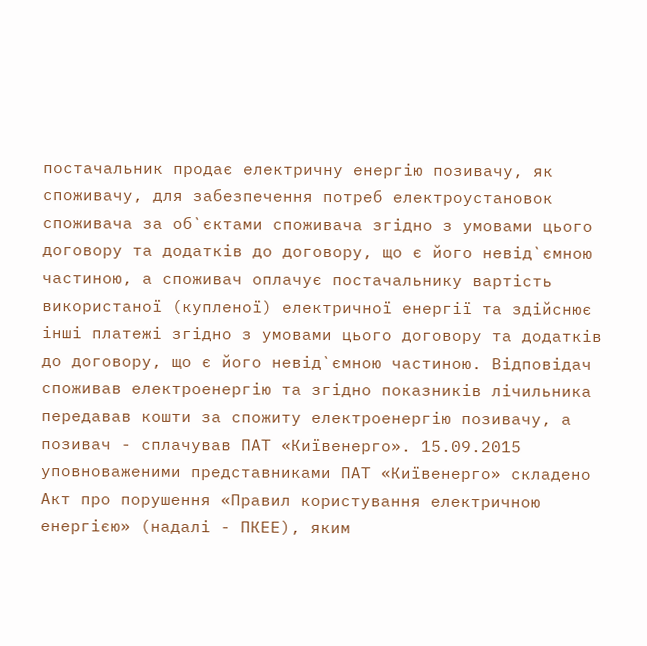постачальник продає електричну енергію позивачу, як споживачу, для забезпечення потреб електроустановок споживача за об`єктами споживача згідно з умовами цього договору та додатків до договору, що є його невід`ємною частиною, а споживач оплачує постачальнику вартість використаної (купленої) електричної енергії та здійснює інші платежі згідно з умовами цього договору та додатків до договору, що є його невід`ємною частиною. Відповідач споживав електроенергію та згідно показників лічильника передавав кошти за спожиту електроенергію позивачу, а позивач - сплачував ПАТ «Київенерго». 15.09.2015 уповноваженими представниками ПАТ «Київенерго» складено Акт про порушення «Правил користування електричною енергією» (надалі - ПКЕЕ), яким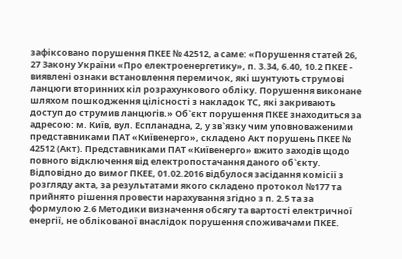зафіксовано порушення ПКЕЕ № 42512, а саме: «Порушення статей 26, 27 Закону України «Про електроенергетику», п. 3.34, 6.40, 10.2 ПКЕЕ - виявлені ознаки встановлення перемичок, які шунтують струмові ланцюги вторинних кіл розрахункового обліку. Порушення виконане шляхом пошкодження цілісності з накладок ТС, які закривають доступ до струмив ланцюгів.» Об`єкт порушення ПКЕЕ знаходиться за адресою: м. Київ, вул. Еспланадна, 2, у зв`язку чим уповноваженими представниками ПАТ «Київенерго», складено Акт порушень ПКЕЕ № 42512 (Акт). Представниками ПАТ «Київенерго» вжито заходів щодо повного відключення від електропостачання даного об`єкту. Відповідно до вимог ПКЕЕ, 01.02.2016 відбулося засідання комісії з розгляду акта, за результатами якого складено протокол №177 та прийнято рішення провести нарахування згідно з п. 2.5 та за формулою 2.6 Методики визначення обсягу та вартості електричної енергії, не облікованої внаслідок порушення споживачами ПКЕЕ.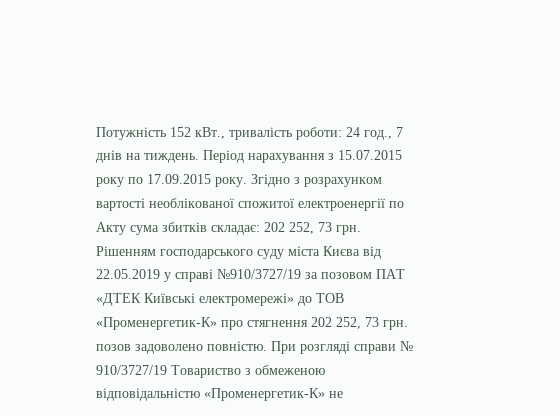Потужність 152 кВт., тривалість роботи: 24 год., 7 днів на тиждень. Період нарахування з 15.07.2015 року по 17.09.2015 року. Згідно з розрахунком вартості необлікованої спожитої електроенергії по Акту сума збитків складає: 202 252, 73 грн. Рішенням господарського суду міста Києва від 22.05.2019 у справі №910/3727/19 за позовом ПАТ «ДТЕК Київські електромережі» до ТОВ «Променергетик-К» про стягнення 202 252, 73 грн. позов задоволено повністю. При розгляді справи № 910/3727/19 Товариство з обмеженою відповідальністю «Променергетик-К» не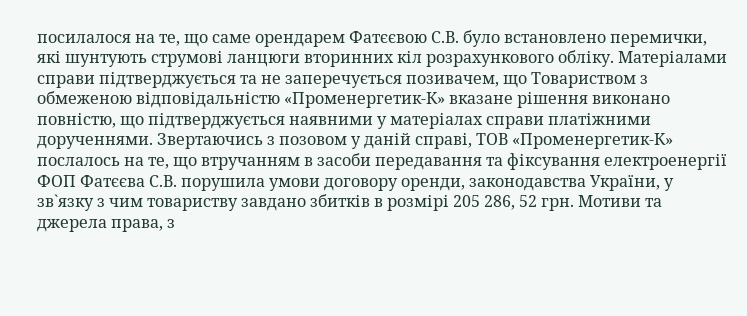посилалося на те, що саме орендарем Фатєєвою С.В. було встановлено перемички, які шунтують струмові ланцюги вторинних кіл розрахункового обліку. Матеріалами справи підтверджується та не заперечується позивачем, що Товариством з обмеженою відповідальністю «Променергетик-К» вказане рішення виконано повністю, що підтверджується наявними у матеріалах справи платіжними дорученнями. Звертаючись з позовом у даній справі, ТОВ «Променергетик-К» послалось на те, що втручанням в засоби передавання та фіксування електроенергії ФОП Фатєєва С.В. порушила умови договору оренди, законодавства України, у зв`язку з чим товариству завдано збитків в розмірі 205 286, 52 грн. Мотиви та джерела права, з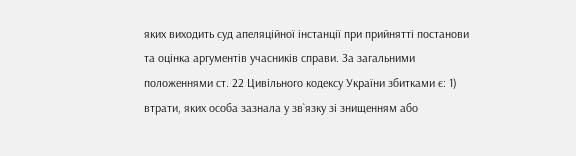яких виходить суд апеляційної інстанції при прийнятті постанови та оцінка аргументів учасників справи. За загальними положеннями ст. 22 Цивільного кодексу України збитками є: 1) втрати, яких особа зазнала у зв`язку зі знищенням або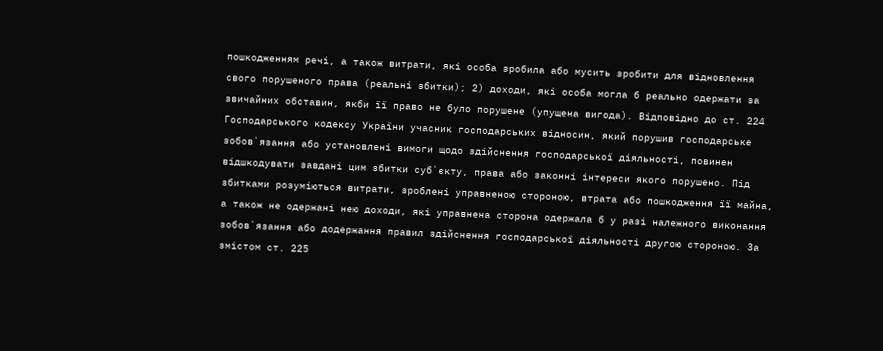пошкодженням речі, а також витрати, які особа зробила або мусить зробити для відновлення свого порушеного права (реальні збитки); 2) доходи, які особа могла б реально одержати за звичайних обставин, якби її право не було порушене (упущена вигода). Відповідно до ст. 224 Господарського кодексу України учасник господарських відносин, який порушив господарське зобов`язання або установлені вимоги щодо здійснення господарської діяльності, повинен відшкодувати завдані цим збитки суб`єкту, права або законні інтереси якого порушено. Під збитками розуміються витрати, зроблені управненою стороною, втрата або пошкодження її майна, а також не одержані нею доходи, які управнена сторона одержала б у разі належного виконання зобов`язання або додержання правил здійснення господарської діяльності другою стороною. За змістом ст. 225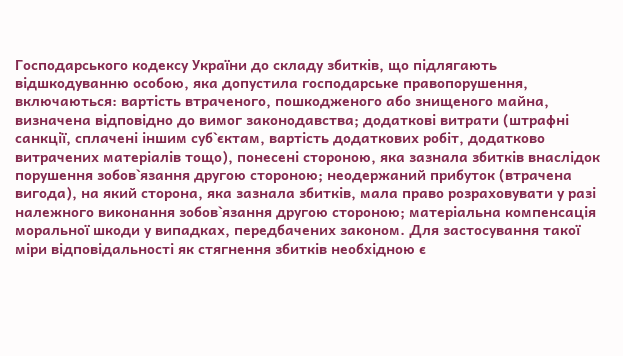Господарського кодексу України до складу збитків, що підлягають відшкодуванню особою, яка допустила господарське правопорушення, включаються: вартість втраченого, пошкодженого або знищеного майна, визначена відповідно до вимог законодавства; додаткові витрати (штрафні санкції, сплачені іншим суб`єктам, вартість додаткових робіт, додатково витрачених матеріалів тощо), понесені стороною, яка зазнала збитків внаслідок порушення зобов`язання другою стороною; неодержаний прибуток (втрачена вигода), на який сторона, яка зазнала збитків, мала право розраховувати у разі належного виконання зобов`язання другою стороною; матеріальна компенсація моральної шкоди у випадках, передбачених законом. Для застосування такої міри відповідальності як стягнення збитків необхідною є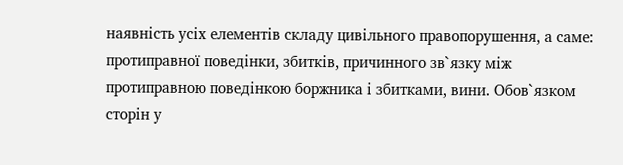наявність усіх елементів складу цивільного правопорушення, а саме: протиправної поведінки, збитків, причинного зв`язку між протиправною поведінкою боржника і збитками, вини. Обов`язком сторін у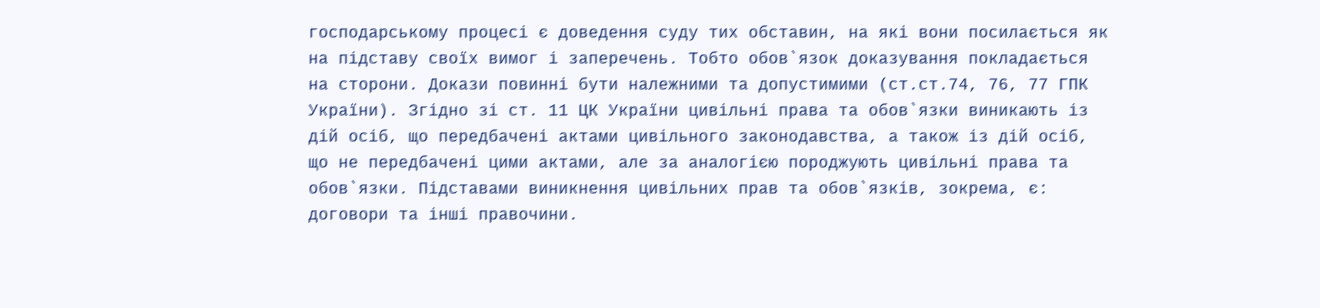господарському процесі є доведення суду тих обставин, на які вони посилається як на підставу своїх вимог і заперечень. Тобто обов`язок доказування покладається на сторони. Докази повинні бути належними та допустимими (ст.ст.74, 76, 77 ГПК України). Згідно зі ст. 11 ЦК України цивільні права та обов`язки виникають із дій осіб, що передбачені актами цивільного законодавства, а також із дій осіб, що не передбачені цими актами, але за аналогією породжують цивільні права та обов`язки. Підставами виникнення цивільних прав та обов`язків, зокрема, є: договори та інші правочини.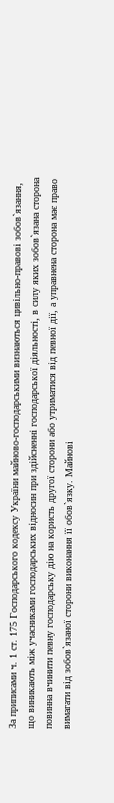За приписами ч. 1 ст. 175 Господарського кодексу України майново-господарськими визнаються цивільно-правові зобов`язання, що виникають між учасниками господарських відносин при здійсненні господарської діяльності, в силу яких зобов`язана сторона повинна вчинити певну господарську дію на користь другої сторони або утриматися від певної дії, а управнена сторона має право вимагати від зобов`язаної сторони виконання її обов`язку. Майнові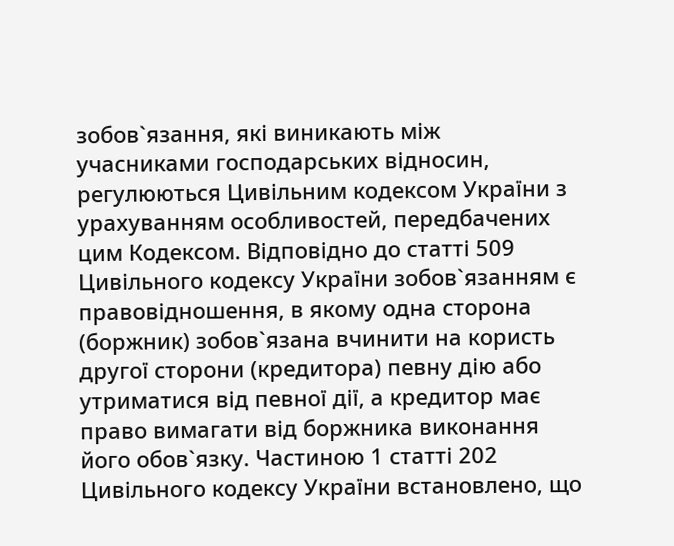зобов`язання, які виникають між учасниками господарських відносин, регулюються Цивільним кодексом України з урахуванням особливостей, передбачених цим Кодексом. Відповідно до статті 509 Цивільного кодексу України зобов`язанням є правовідношення, в якому одна сторона (боржник) зобов`язана вчинити на користь другої сторони (кредитора) певну дію або утриматися від певної дії, а кредитор має право вимагати від боржника виконання його обов`язку. Частиною 1 статті 202 Цивільного кодексу України встановлено, що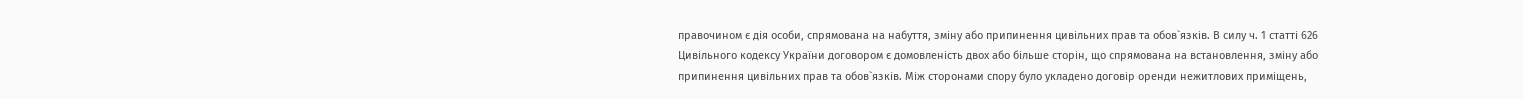правочином є дія особи, спрямована на набуття, зміну або припинення цивільних прав та обов`язків. В силу ч. 1 статті 626 Цивільного кодексу України договором є домовленість двох або більше сторін, що спрямована на встановлення, зміну або припинення цивільних прав та обов`язків. Між сторонами спору було укладено договір оренди нежитлових приміщень,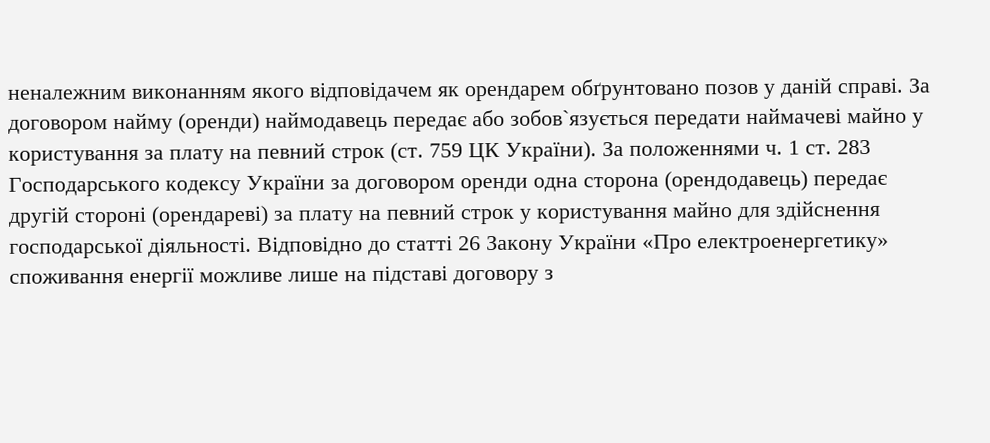неналежним виконанням якого відповідачем як орендарем обґрунтовано позов у даній справі. За договором найму (оренди) наймодавець передає або зобов`язується передати наймачеві майно у користування за плату на певний строк (ст. 759 ЦК України). За положеннями ч. 1 ст. 283 Господарського кодексу України за договором оренди одна сторона (орендодавець) передає другій стороні (орендареві) за плату на певний строк у користування майно для здійснення господарської діяльності. Відповідно до статті 26 Закону України «Про електроенергетику» споживання енергії можливе лише на підставі договору з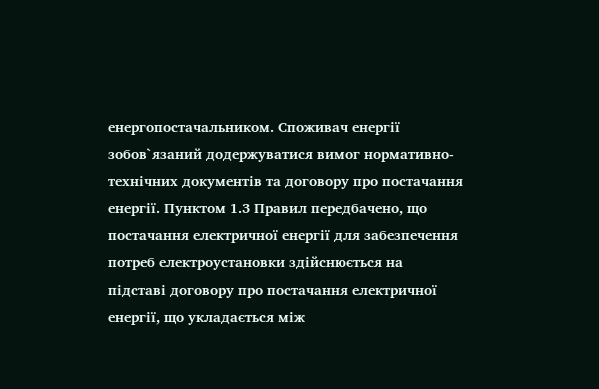енергопостачальником. Споживач енергії зобов`язаний додержуватися вимог нормативно-технічних документів та договору про постачання енергії. Пунктом 1.3 Правил передбачено, що постачання електричної енергії для забезпечення потреб електроустановки здійснюється на підставі договору про постачання електричної енергії, що укладається між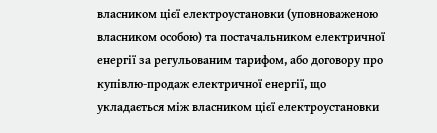власником цієї електроустановки (уповноваженою власником особою) та постачальником електричної енергії за регульованим тарифом, або договору про купівлю-продаж електричної енергії, що укладається між власником цієї електроустановки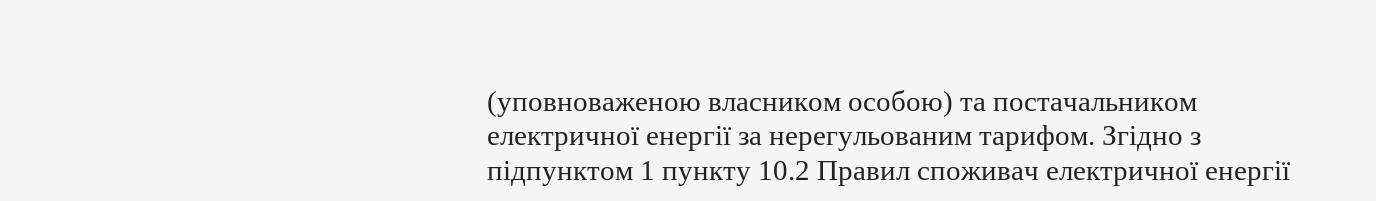(уповноваженою власником особою) та постачальником електричної енергії за нерегульованим тарифом. Згідно з підпунктом 1 пункту 10.2 Правил споживач електричної енергії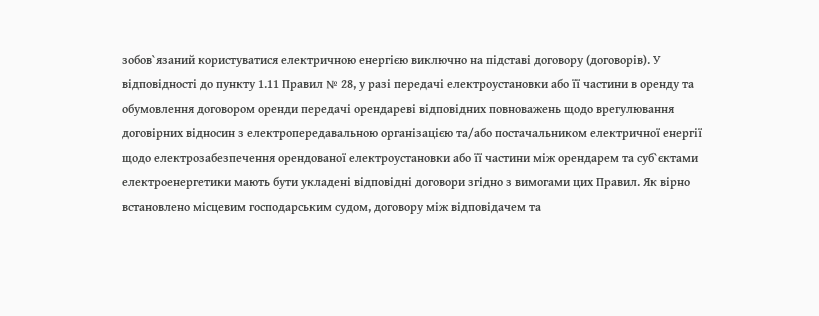зобов`язаний користуватися електричною енергією виключно на підставі договору (договорів). У відповідності до пункту 1.11 Правил № 28, у разі передачі електроустановки або її частини в оренду та обумовлення договором оренди передачі орендареві відповідних повноважень щодо врегулювання договірних відносин з електропередавальною організацією та/або постачальником електричної енергії щодо електрозабезпечення орендованої електроустановки або її частини між орендарем та суб`єктами електроенергетики мають бути укладені відповідні договори згідно з вимогами цих Правил. Як вірно встановлено місцевим господарським судом, договору між відповідачем та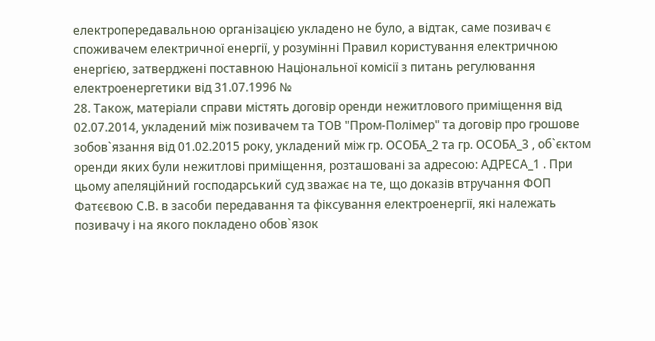електропередавальною організацією укладено не було, а відтак, саме позивач є споживачем електричної енергії, у розумінні Правил користування електричною енергією, затверджені поставною Національної комісії з питань регулювання електроенергетики від 31.07.1996 №
28. Також, матеріали справи містять договір оренди нежитлового приміщення від 02.07.2014, укладений між позивачем та ТОВ "Пром-Полімер" та договір про грошове зобов`язання від 01.02.2015 року, укладений між гр. ОСОБА_2 та гр. ОСОБА_3 , об`єктом оренди яких були нежитлові приміщення, розташовані за адресою: АДРЕСА_1 . При цьому апеляційний господарський суд зважає на те, що доказів втручання ФОП Фатєєвою С.В. в засоби передавання та фіксування електроенергії, які належать позивачу і на якого покладено обов`язок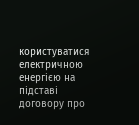користуватися електричною енергією на підставі договору про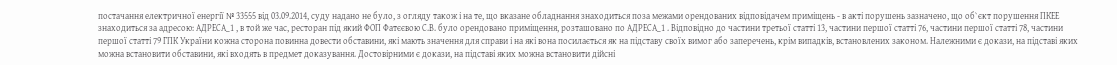постачання електричної енергії № 33555 від 03.09.2014, суду надано не було, з огляду також і на те, що вказане обладнання знаходиться поза межами орендованих відповідачем приміщень - в акті порушень зазначено, що об`єкт порушення ПКЕЕ знаходиться за адресою: АДРЕСА_1 , в той же час, ресторан під який ФОП Фатєєвою С.В. було орендовано приміщення, розташовано по АДРЕСА_1 . Відповідно до частини третьої статті 13, частини першої статті 76, частини першої статті 78, частини першої статті 79 ГПК України кожна сторона повинна довести обставини, які мають значення для справи і на які вона посилається як на підставу своїх вимог або заперечень, крім випадків, встановлених законом. Належними є докази, на підставі яких можна встановити обставини, які входять в предмет доказування. Достовірними є докази, на підставі яких можна встановити дійсні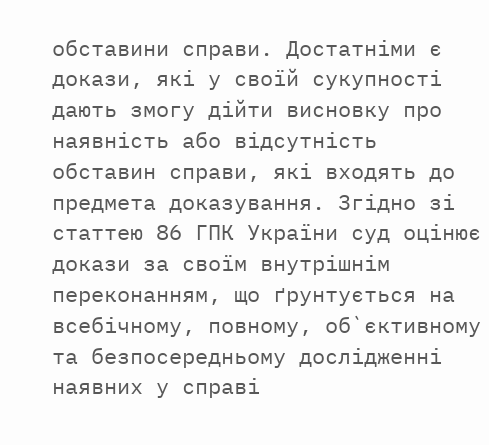обставини справи. Достатніми є докази, які у своїй сукупності дають змогу дійти висновку про наявність або відсутність обставин справи, які входять до предмета доказування. Згідно зі статтею 86 ГПК України суд оцінює докази за своїм внутрішнім переконанням, що ґрунтується на всебічному, повному, об`єктивному та безпосередньому дослідженні наявних у справі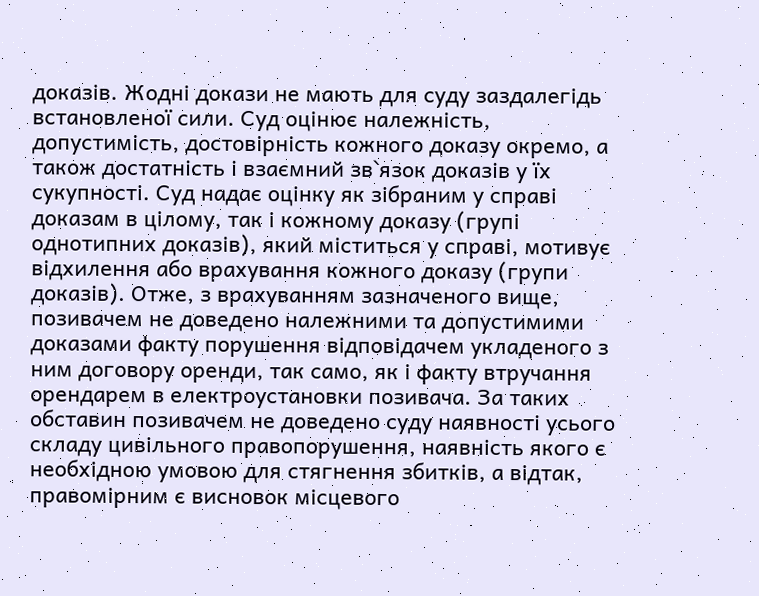доказів. Жодні докази не мають для суду заздалегідь встановленої сили. Суд оцінює належність, допустимість, достовірність кожного доказу окремо, а також достатність і взаємний зв`язок доказів у їх сукупності. Суд надає оцінку як зібраним у справі доказам в цілому, так і кожному доказу (групі однотипних доказів), який міститься у справі, мотивує відхилення або врахування кожного доказу (групи доказів). Отже, з врахуванням зазначеного вище, позивачем не доведено належними та допустимими доказами факту порушення відповідачем укладеного з ним договору оренди, так само, як і факту втручання орендарем в електроустановки позивача. За таких обставин позивачем не доведено суду наявності усього складу цивільного правопорушення, наявність якого є необхідною умовою для стягнення збитків, а відтак, правомірним є висновок місцевого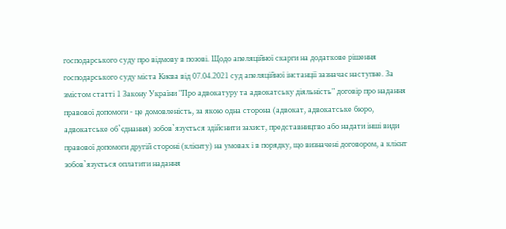господарського суду про відмову в позові. Щодо апеляційної скарги на додаткове рішення господарського суду міста Києва від 07.04.2021 суд апеляційної інстанції зазначає наступне. За змістом статті 1 Закону України "Про адвокатуру та адвокатську діяльність" договір про надання правової допомоги - це домовленість, за якою одна сторона (адвокат, адвокатське бюро, адвокатське об`єднання) зобов`язується здійснити захист, представництво або надати інші види правової допомоги другій стороні (клієнту) на умовах і в порядку, що визначені договором, а клієнт зобов`язується оплатити надання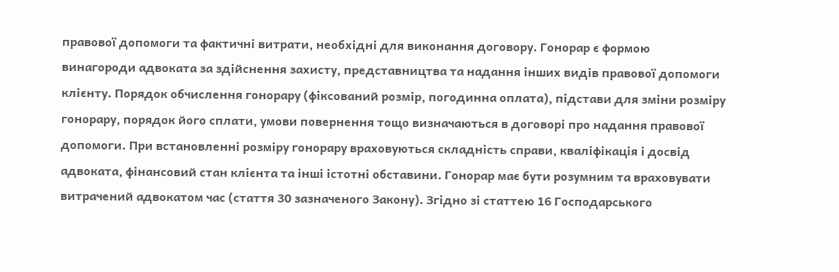правової допомоги та фактичні витрати, необхідні для виконання договору. Гонорар є формою винагороди адвоката за здійснення захисту, представництва та надання інших видів правової допомоги клієнту. Порядок обчислення гонорару (фіксований розмір, погодинна оплата), підстави для зміни розміру гонорару, порядок його сплати, умови повернення тощо визначаються в договорі про надання правової допомоги. При встановленні розміру гонорару враховуються складність справи, кваліфікація і досвід адвоката, фінансовий стан клієнта та інші істотні обставини. Гонорар має бути розумним та враховувати витрачений адвокатом час (стаття 30 зазначеного Закону). Згідно зі статтею 16 Господарського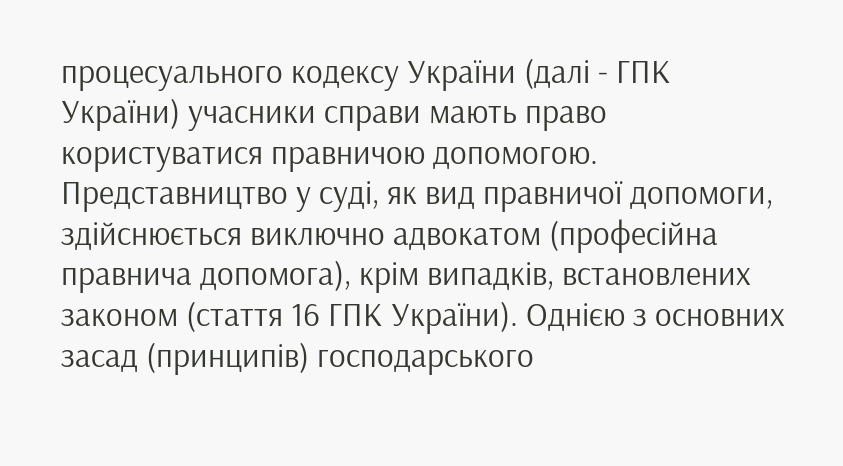процесуального кодексу України (далі - ГПК України) учасники справи мають право користуватися правничою допомогою. Представництво у суді, як вид правничої допомоги, здійснюється виключно адвокатом (професійна правнича допомога), крім випадків, встановлених законом (стаття 16 ГПК України). Однією з основних засад (принципів) господарського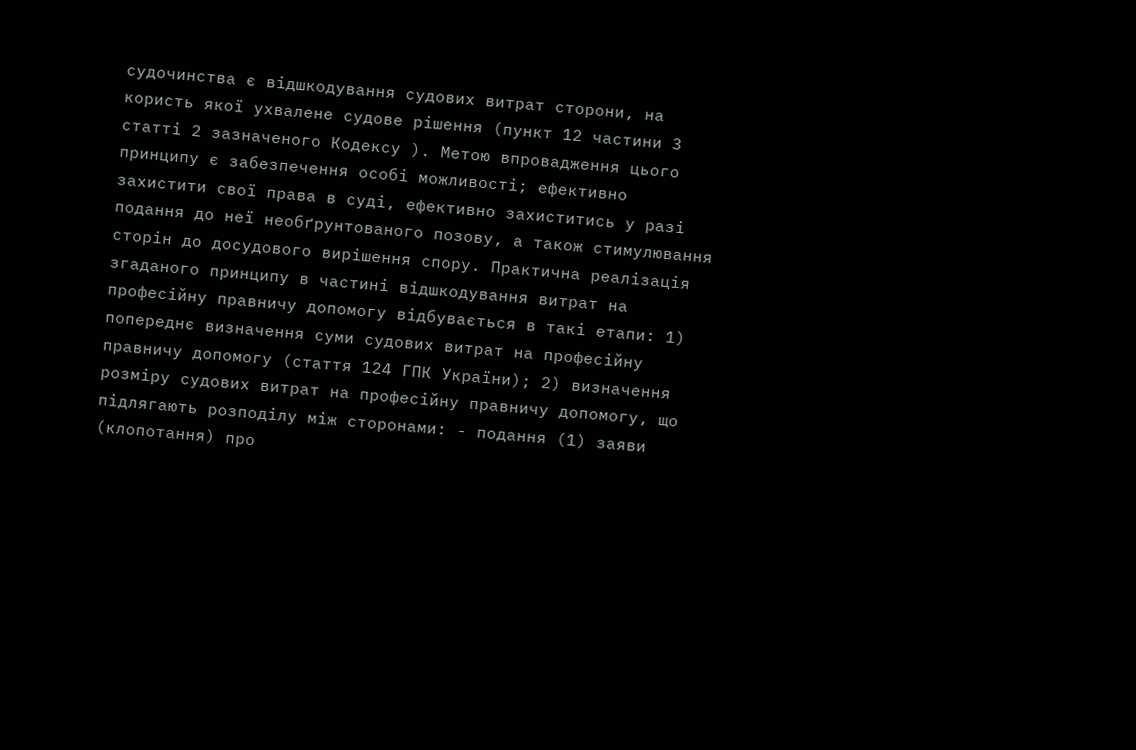судочинства є відшкодування судових витрат сторони, на користь якої ухвалене судове рішення (пункт 12 частини 3 статті 2 зазначеного Кодексу ). Метою впровадження цього принципу є забезпечення особі можливості; ефективно захистити свої права в суді, ефективно захиститись у разі подання до неї необґрунтованого позову, а також стимулювання сторін до досудового вирішення спору. Практична реалізація згаданого принципу в частині відшкодування витрат на професійну правничу допомогу відбувається в такі етапи: 1) попереднє визначення суми судових витрат на професійну правничу допомогу (стаття 124 ГПК України); 2) визначення розміру судових витрат на професійну правничу допомогу, що підлягають розподілу між сторонами: - подання (1) заяви (клопотання) про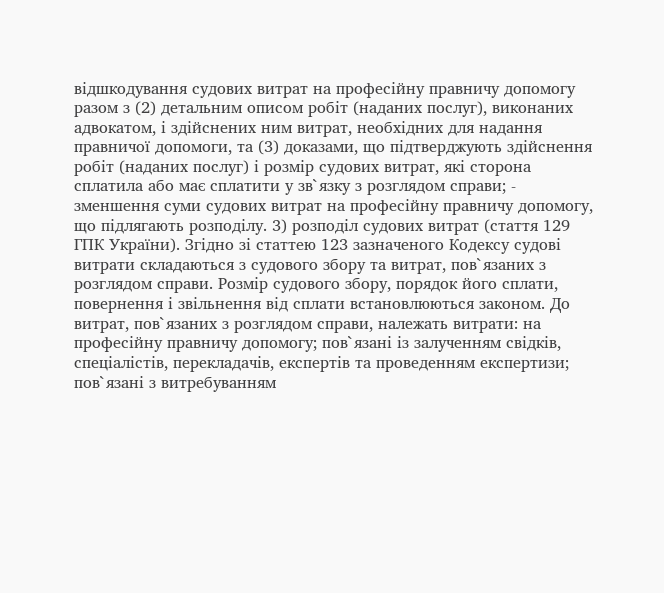відшкодування судових витрат на професійну правничу допомогу разом з (2) детальним описом робіт (наданих послуг), виконаних адвокатом, і здійснених ним витрат, необхідних для надання правничої допомоги, та (3) доказами, що підтверджують здійснення робіт (наданих послуг) і розмір судових витрат, які сторона сплатила або має сплатити у зв`язку з розглядом справи; - зменшення суми судових витрат на професійну правничу допомогу, що підлягають розподілу. 3) розподіл судових витрат (стаття 129 ГПК України). Згідно зі статтею 123 зазначеного Кодексу судові витрати складаються з судового збору та витрат, пов`язаних з розглядом справи. Розмір судового збору, порядок його сплати, повернення і звільнення від сплати встановлюються законом. До витрат, пов`язаних з розглядом справи, належать витрати: на професійну правничу допомогу; пов`язані із залученням свідків, спеціалістів, перекладачів, експертів та проведенням експертизи; пов`язані з витребуванням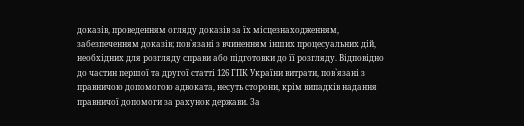доказів, проведенням огляду доказів за їх місцезнаходженням, забезпеченням доказів; пов`язані з вчиненням інших процесуальних дій, необхідних для розгляду справи або підготовки до її розгляду. Відповідно до частин першої та другої статті 126 ГПК України витрати, пов`язані з правничою допомогою адвоката, несуть сторони, крім випадків надання правничої допомоги за рахунок держави. За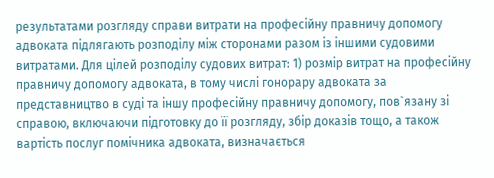результатами розгляду справи витрати на професійну правничу допомогу адвоката підлягають розподілу між сторонами разом із іншими судовими витратами. Для цілей розподілу судових витрат: 1) розмір витрат на професійну правничу допомогу адвоката, в тому числі гонорару адвоката за представництво в суді та іншу професійну правничу допомогу, пов`язану зі справою, включаючи підготовку до її розгляду, збір доказів тощо, а також вартість послуг помічника адвоката, визначається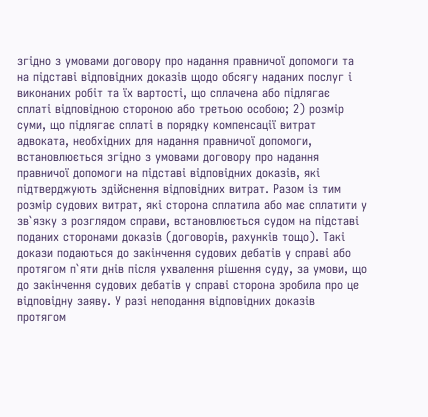згідно з умовами договору про надання правничої допомоги та на підставі відповідних доказів щодо обсягу наданих послуг і виконаних робіт та їх вартості, що сплачена або підлягає сплаті відповідною стороною або третьою особою; 2) розмір суми, що підлягає сплаті в порядку компенсації витрат адвоката, необхідних для надання правничої допомоги, встановлюється згідно з умовами договору про надання правничої допомоги на підставі відповідних доказів, які підтверджують здійснення відповідних витрат. Разом із тим розмір судових витрат, які сторона сплатила або має сплатити у зв`язку з розглядом справи, встановлюється судом на підставі поданих сторонами доказів (договорів, рахунків тощо). Такі докази подаються до закінчення судових дебатів у справі або протягом п`яти днів після ухвалення рішення суду, за умови, що до закінчення судових дебатів у справі сторона зробила про це відповідну заяву. У разі неподання відповідних доказів протягом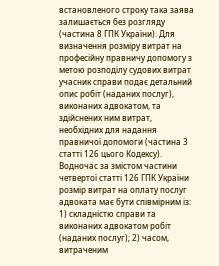встановленого строку така заява залишається без розгляду (частина 8 ГПК України). Для визначення розміру витрат на професійну правничу допомогу з метою розподілу судових витрат учасник справи подає детальний опис робіт (наданих послуг), виконаних адвокатом, та здійснених ним витрат, необхідних для надання правничої допомоги (частина 3 статті 126 цього Кодексу). Водночас за змістом частини четвертої статті 126 ГПК України розмір витрат на оплату послуг адвоката має бути співмірним із: 1) складністю справи та виконаних адвокатом робіт (наданих послуг); 2) часом, витраченим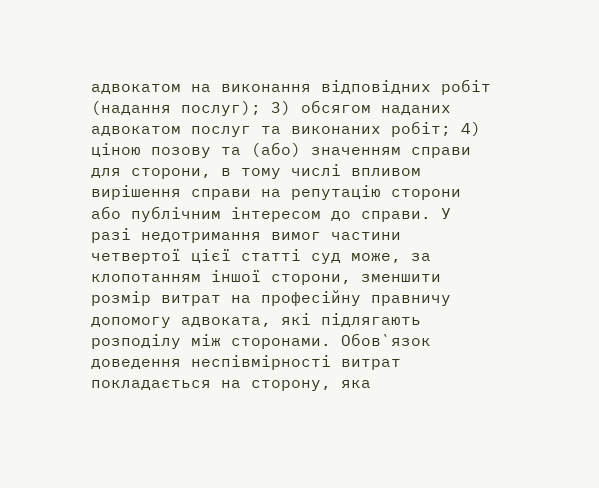адвокатом на виконання відповідних робіт (надання послуг); 3) обсягом наданих адвокатом послуг та виконаних робіт; 4) ціною позову та (або) значенням справи для сторони, в тому числі впливом вирішення справи на репутацію сторони або публічним інтересом до справи. У разі недотримання вимог частини четвертої цієї статті суд може, за клопотанням іншої сторони, зменшити розмір витрат на професійну правничу допомогу адвоката, які підлягають розподілу між сторонами. Обов`язок доведення неспівмірності витрат покладається на сторону, яка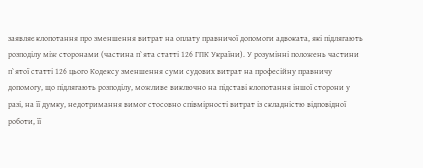заявляє клопотання про зменшення витрат на оплату правничої допомоги адвоката, які підлягають розподілу між сторонами (частина п`ята статті 126 ГПК України). У розумінні положень частини п`ятої статті 126 цього Кодексу зменшення суми судових витрат на професійну правничу допомогу, що підлягають розподілу, можливе виключно на підставі клопотання іншої сторони у разі, на її думку, недотримання вимог стосовно співмірності витрат із складністю відповідної роботи, її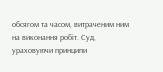обсягом та часом, витраченим ним на виконання робіт. Суд, ураховуючи принципи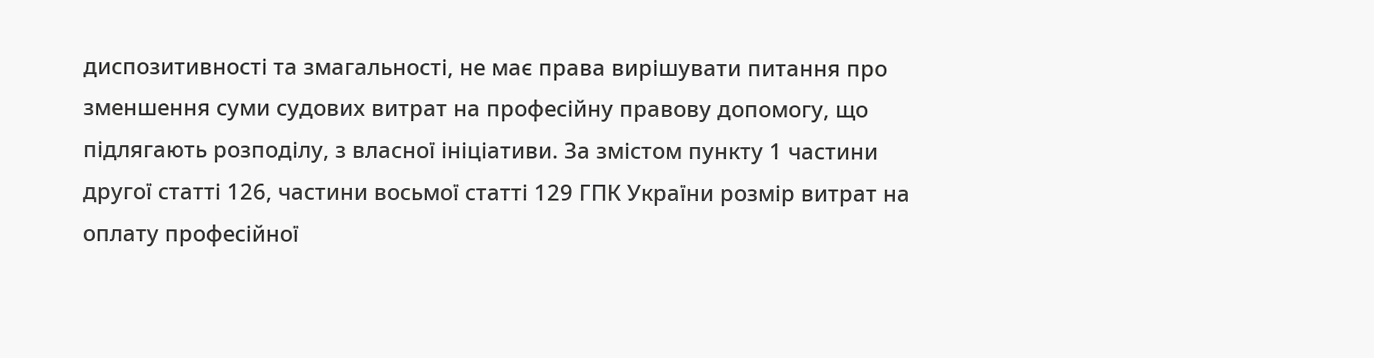диспозитивності та змагальності, не має права вирішувати питання про зменшення суми судових витрат на професійну правову допомогу, що підлягають розподілу, з власної ініціативи. За змістом пункту 1 частини другої статті 126, частини восьмої статті 129 ГПК України розмір витрат на оплату професійної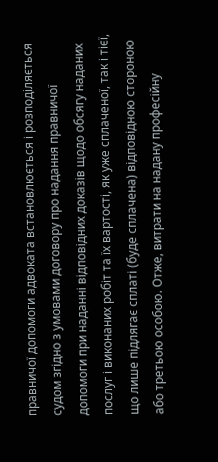правничої допомоги адвоката встановлюється і розподіляється судом згідно з умовами договору про надання правничої допомоги при наданні відповідних доказів щодо обсягу наданих послуг і виконаних робіт та їх вартості, як уже сплаченої, так і тієї, що лише підлягає сплаті (буде сплачена) відповідною стороною або третьою особою. Отже, витрати на надану професійну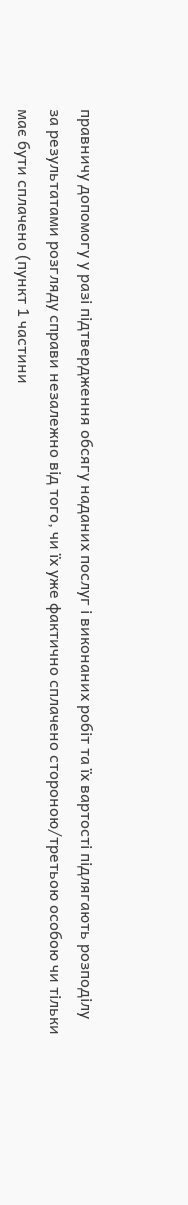правничу допомогу у разі підтвердження обсягу наданих послуг і виконаних робіт та їх вартості підлягають розподілу за результатами розгляду справи незалежно від того, чи їх уже фактично сплачено стороною/третьою особою чи тільки має бути сплачено (пункт 1 частини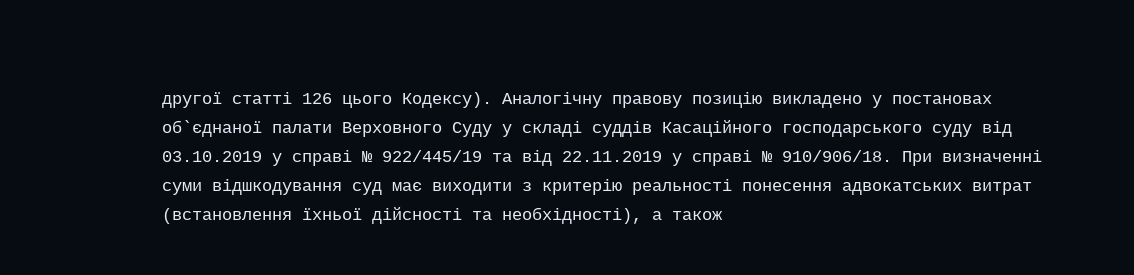другої статті 126 цього Кодексу). Аналогічну правову позицію викладено у постановах об`єднаної палати Верховного Суду у складі суддів Касаційного господарського суду від 03.10.2019 у справі № 922/445/19 та від 22.11.2019 у справі № 910/906/18. При визначенні суми відшкодування суд має виходити з критерію реальності понесення адвокатських витрат (встановлення їхньої дійсності та необхідності), а також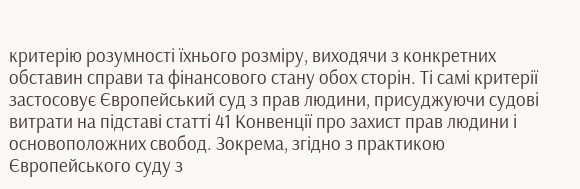критерію розумності їхнього розміру, виходячи з конкретних обставин справи та фінансового стану обох сторін. Ті самі критерії застосовує Європейський суд з прав людини, присуджуючи судові витрати на підставі статті 41 Конвенції про захист прав людини і основоположних свобод. Зокрема, згідно з практикою Європейського суду з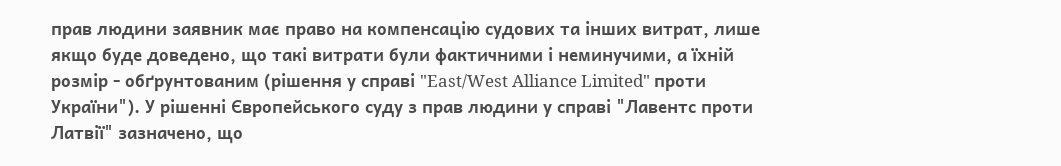прав людини заявник має право на компенсацію судових та інших витрат, лише якщо буде доведено, що такі витрати були фактичними і неминучими, а їхній розмір - обґрунтованим (рішення у справі "East/West Alliance Limited" проти України"). У рішенні Європейського суду з прав людини у справі "Лавентс проти Латвії" зазначено, що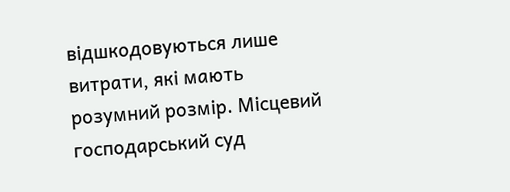відшкодовуються лише витрати, які мають розумний розмір. Місцевий господарський суд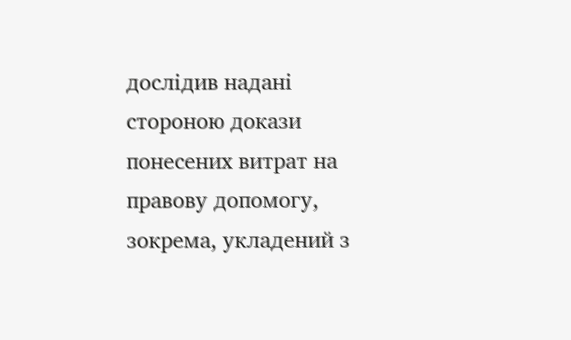дослідив надані стороною докази понесених витрат на правову допомогу, зокрема, укладений з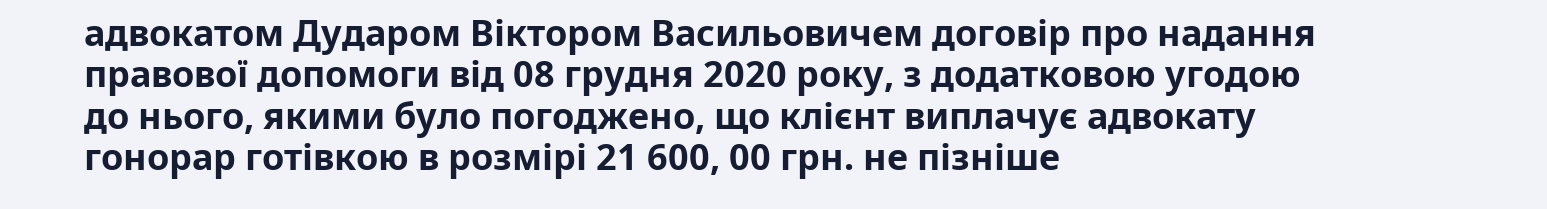адвокатом Дударом Віктором Васильовичем договір про надання правової допомоги від 08 грудня 2020 року, з додатковою угодою до нього, якими було погоджено, що клієнт виплачує адвокату гонорар готівкою в розмірі 21 600, 00 грн. не пізніше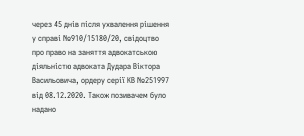через 45 днів після ухвалення рішення у справі №910/15180/20, свідоцтво про право на заняття адвокатською діяльністю адвоката Дудара Віктора Васильовича, ордеру серії КВ №251997 від 08.12.2020. Також позивачем було надано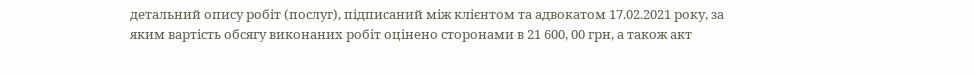детальний опису робіт (послуг), підписаний між клієнтом та адвокатом 17.02.2021 року, за яким вартість обсягу виконаних робіт оцінено сторонами в 21 600, 00 грн, а також акт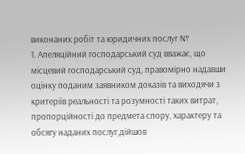виконаних робіт та юридичних послуг №
1. Апеляційний господарський суд вважає, що місцевий господарський суд, правомірно надавши оцінку поданим заявником доказів та виходячи з критеріїв реальності та розумності таких витрат, пропорційності до предмета спору, характеру та обсягу наданих послуг,дійшов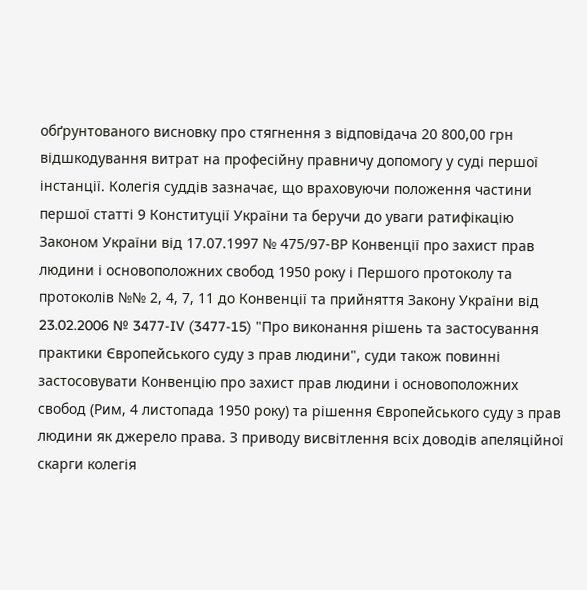обґрунтованого висновку про стягнення з відповідача 20 800,00 грн відшкодування витрат на професійну правничу допомогу у суді першої інстанції. Колегія суддів зазначає, що враховуючи положення частини першої статті 9 Конституції України та беручи до уваги ратифікацію Законом України від 17.07.1997 № 475/97-ВР Конвенції про захист прав людини і основоположних свобод 1950 року і Першого протоколу та протоколів №№ 2, 4, 7, 11 до Конвенції та прийняття Закону України від 23.02.2006 № 3477-IV (3477-15) "Про виконання рішень та застосування практики Європейського суду з прав людини", суди також повинні застосовувати Конвенцію про захист прав людини і основоположних свобод (Рим, 4 листопада 1950 року) та рішення Європейського суду з прав людини як джерело права. З приводу висвітлення всіх доводів апеляційної скарги колегія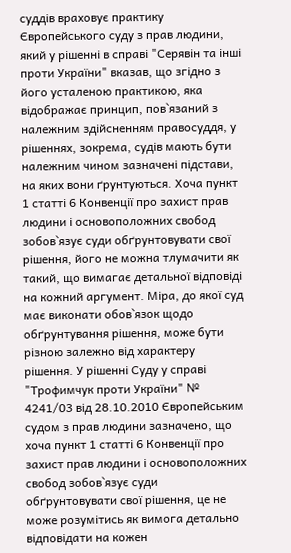суддів враховує практику Європейського суду з прав людини, який у рішенні в справі "Серявін та інші проти України" вказав, що згідно з його усталеною практикою, яка відображає принцип, пов`язаний з належним здійсненням правосуддя, у рішеннях, зокрема, судів мають бути належним чином зазначені підстави, на яких вони ґрунтуються. Хоча пункт 1 статті 6 Конвенції про захист прав людини і основоположних свобод зобов`язує суди обґрунтовувати свої рішення, його не можна тлумачити як такий, що вимагає детальної відповіді на кожний аргумент. Міра, до якої суд має виконати обов`язок щодо обґрунтування рішення, може бути різною залежно від характеру рішення. У рішенні Суду у справі "Трофимчук проти України" № 4241/03 від 28.10.2010 Європейським судом з прав людини зазначено, що хоча пункт 1 статті 6 Конвенції про захист прав людини і основоположних свобод зобов`язує суди обґрунтовувати свої рішення, це не може розумітись як вимога детально відповідати на кожен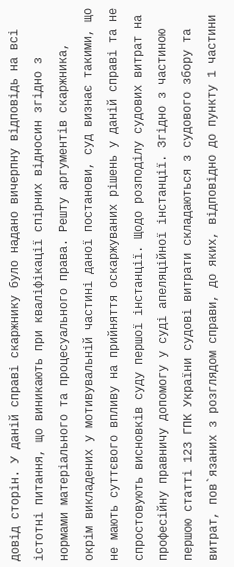довід сторін. У даній справі скаржнику було надано вичерпну відповідь на всі істотні питання, що виникають при кваліфікації спірних відносин згідно з нормами матеріального та процесуального права. Решту аргументів скаржника, окрім викладених у мотивувальній частині даної постанови, суд визнає такими, що не мають суттєвого впливу на прийняття оскаржуваних рішень у даній справі та не спростовують висновків суду першої інстанції. Щодо розподілу судових витрат на професійну правничу допомогу у суді апеляційної інстанції. Згідно з частиною першою статті 123 ГПК України судові витрати складаються з судового збору та витрат, пов`язаних з розглядом справи, до яких, відповідно до пункту 1 частини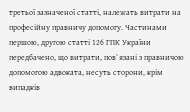третьої зазначеної статті, належать витрати на професійну правничу допомогу. Частинами першою, другою статті 126 ГПК України передбачено, що витрати, пов`язані з правничою допомогою адвоката, несуть сторони, крім випадків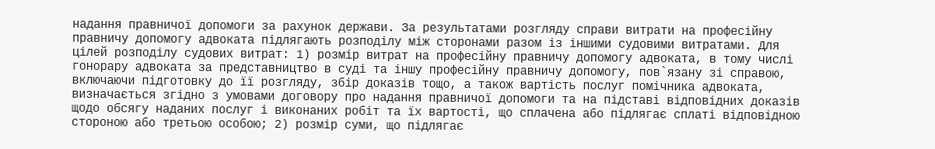надання правничої допомоги за рахунок держави. За результатами розгляду справи витрати на професійну правничу допомогу адвоката підлягають розподілу між сторонами разом із іншими судовими витратами. Для цілей розподілу судових витрат: 1) розмір витрат на професійну правничу допомогу адвоката, в тому числі гонорару адвоката за представництво в суді та іншу професійну правничу допомогу, пов`язану зі справою, включаючи підготовку до її розгляду, збір доказів тощо, а також вартість послуг помічника адвоката, визначається згідно з умовами договору про надання правничої допомоги та на підставі відповідних доказів щодо обсягу наданих послуг і виконаних робіт та їх вартості, що сплачена або підлягає сплаті відповідною стороною або третьою особою; 2) розмір суми, що підлягає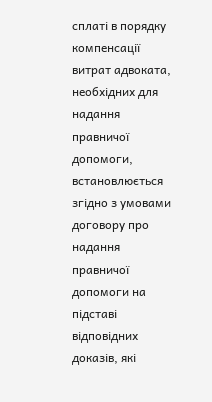сплаті в порядку компенсації витрат адвоката, необхідних для надання правничої допомоги, встановлюється згідно з умовами договору про надання правничої допомоги на підставі відповідних доказів, які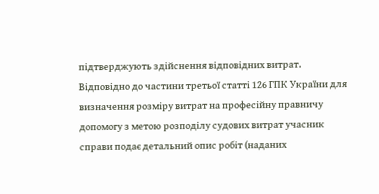підтверджують здійснення відповідних витрат. Відповідно до частини третьої статті 126 ГПК України для визначення розміру витрат на професійну правничу допомогу з метою розподілу судових витрат учасник справи подає детальний опис робіт (наданих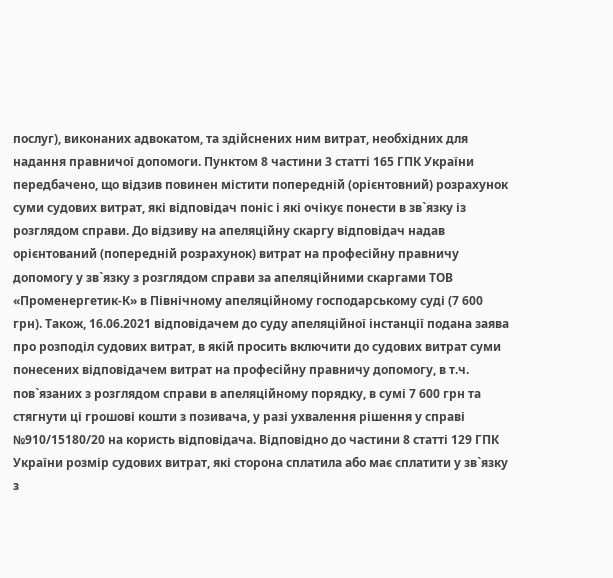послуг), виконаних адвокатом, та здійснених ним витрат, необхідних для надання правничої допомоги. Пунктом 8 частини 3 статті 165 ГПК України передбачено, що відзив повинен містити попередній (орієнтовний) розрахунок суми судових витрат, які відповідач поніс і які очікує понести в зв`язку із розглядом справи. До відзиву на апеляційну скаргу відповідач надав орієнтований (попередній розрахунок) витрат на професійну правничу допомогу у зв`язку з розглядом справи за апеляційними скаргами ТОВ «Променергетик-К» в Північному апеляційному господарському суді (7 600 грн). Також, 16.06.2021 відповідачем до суду апеляційної інстанції подана заява про розподіл судових витрат, в якій просить включити до судових витрат суми понесених відповідачем витрат на професійну правничу допомогу, в т.ч. пов`язаних з розглядом справи в апеляційному порядку, в сумі 7 600 грн та стягнути ці грошові кошти з позивача, у разі ухвалення рішення у справі №910/15180/20 на користь відповідача. Відповідно до частини 8 статті 129 ГПК України розмір судових витрат, які сторона сплатила або має сплатити у зв`язку з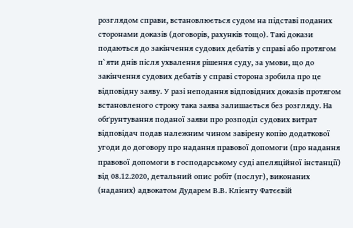розглядом справи, встановлюється судом на підставі поданих сторонами доказів (договорів, рахунків тощо). Такі докази подаються до закінчення судових дебатів у справі або протягом п`яти днів після ухвалення рішення суду, за умови, що до закінчення судових дебатів у справі сторона зробила про це відповідну заяву. У разі неподання відповідних доказів протягом встановленого строку така заява залишається без розгляду. На обґрунтування поданої заяви про розподіл судових витрат відповідач подав належним чином завірену копію додаткової угоди до договору про надання правової допомоги (про надання правової допомоги в господарському суді апеляційної інстанції) від 08.12.2020, детальний опис робіт (послуг), виконаних (наданих) адвокатом Дударем В.В. Клієнту Фатєєвій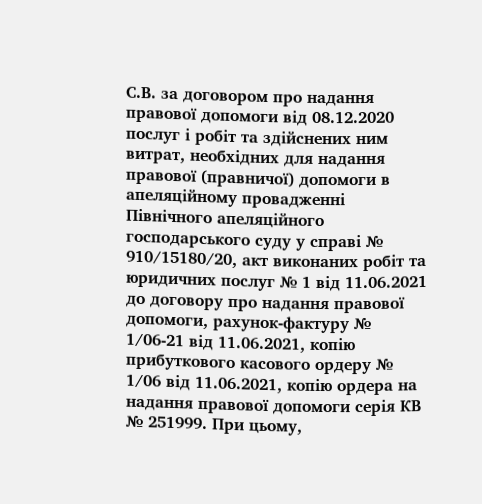С.В. за договором про надання правової допомоги від 08.12.2020 послуг і робіт та здійснених ним витрат, необхідних для надання правової (правничої) допомоги в апеляційному провадженні Північного апеляційного господарського суду у справі № 910/15180/20, акт виконаних робіт та юридичних послуг № 1 від 11.06.2021 до договору про надання правової допомоги, рахунок-фактуру № 1/06-21 від 11.06.2021, копію прибуткового касового ордеру № 1/06 від 11.06.2021, копію ордера на надання правової допомоги серія КВ № 251999. При цьому,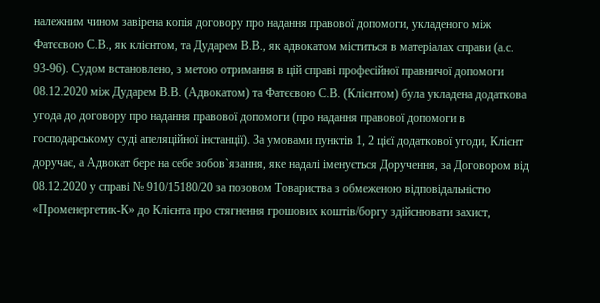належним чином завірена копія договору про надання правової допомоги, укладеного між Фатєєвою С.В., як клієнтом, та Дударем В.В., як адвокатом міститься в матеріалах справи (а.с. 93-96). Судом встановлено, з метою отримання в цій справі професійної правничої допомоги 08.12.2020 між Дударем В.В. (Адвокатом) та Фатєєвою С.В. (Клієнтом) була укладена додаткова угода до договору про надання правової допомоги (про надання правової допомоги в господарському суді апеляційної інстанції). За умовами пунктів 1, 2 цієї додаткової угоди, Клієнт доручає, а Адвокат бере на себе зобов`язання, яке надалі іменується Доручення, за Договором від 08.12.2020 у справі № 910/15180/20 за позовом Товариства з обмеженою відповідальністю «Променергетик-К» до Клієнта про стягнення грошових коштів/боргу здійснювати захист,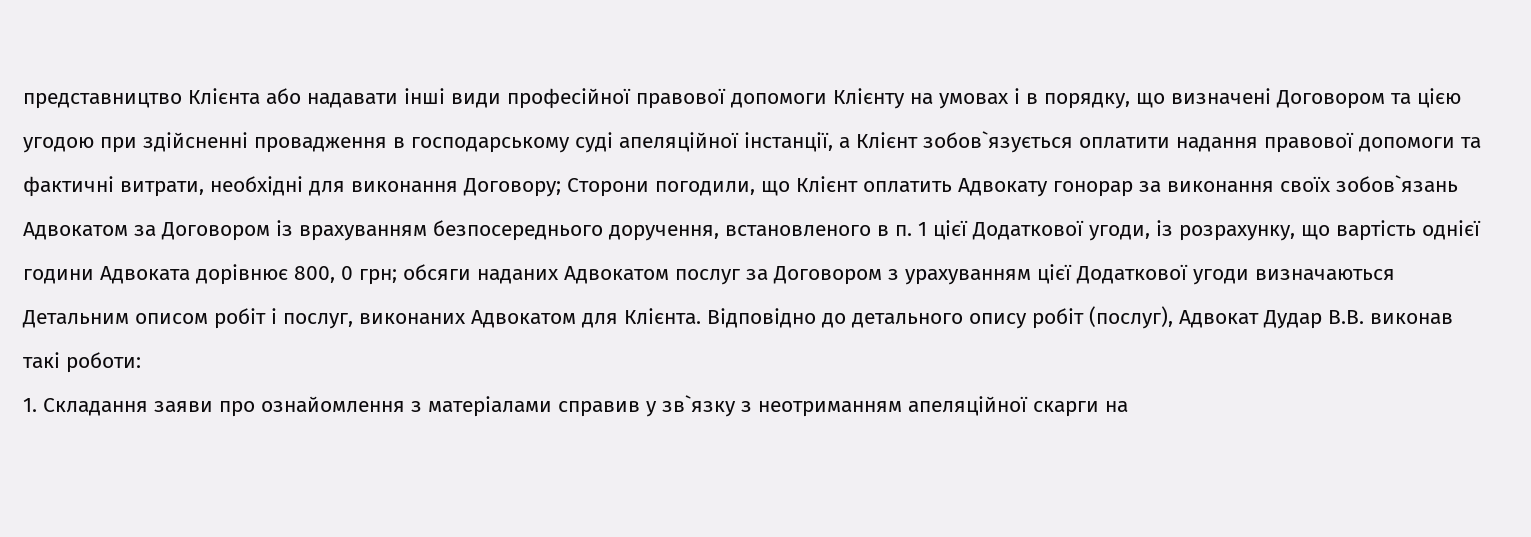представництво Клієнта або надавати інші види професійної правової допомоги Клієнту на умовах і в порядку, що визначені Договором та цією угодою при здійсненні провадження в господарському суді апеляційної інстанції, а Клієнт зобов`язується оплатити надання правової допомоги та фактичні витрати, необхідні для виконання Договору; Сторони погодили, що Клієнт оплатить Адвокату гонорар за виконання своїх зобов`язань Адвокатом за Договором із врахуванням безпосереднього доручення, встановленого в п. 1 цієї Додаткової угоди, із розрахунку, що вартість однієї години Адвоката дорівнює 800, 0 грн; обсяги наданих Адвокатом послуг за Договором з урахуванням цієї Додаткової угоди визначаються Детальним описом робіт і послуг, виконаних Адвокатом для Клієнта. Відповідно до детального опису робіт (послуг), Адвокат Дудар В.В. виконав такі роботи:
1. Складання заяви про ознайомлення з матеріалами справив у зв`язку з неотриманням апеляційної скарги на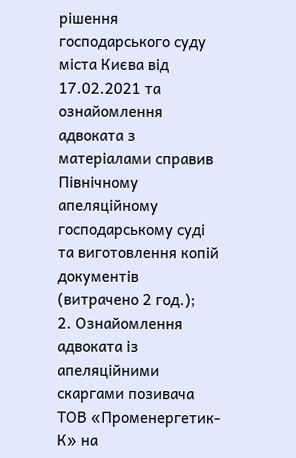рішення господарського суду міста Києва від 17.02.2021 та ознайомлення адвоката з матеріалами справив Північному апеляційному господарському суді та виготовлення копій документів (витрачено 2 год.);
2. Ознайомлення адвоката із апеляційними скаргами позивача ТОВ «Променергетик-К» на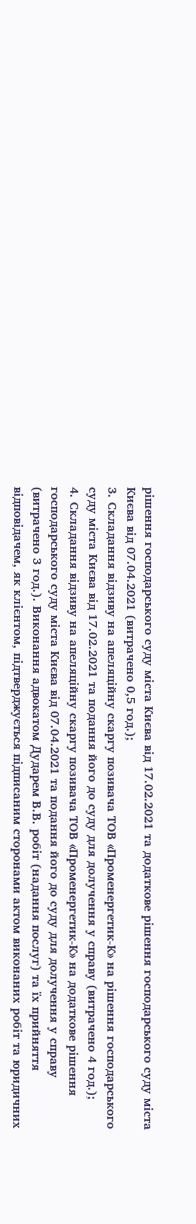рішення господарського суду міста Києва від 17.02.2021 та додаткове рішення господарського суду міста Києва від 07.04.2021 (витрачено 0,5 год.);
3. Складання відзиву на апеляційну скаргу позивача ТОВ «Променергетик-К» на рішення господарського суду міста Києва від 17.02.2021 та подання його до суду для долучення у справу (витрачено 4 год.);
4. Складання відзиву на апеляційну скаргу позивача ТОВ «Променергетик-К» на додаткове рішення господарського суду міста Києва від 07.04.2021 та подання його до суду для долучення у справу (витрачено 3 год.). Виконання адвокатом Дударем В.В. робіт (надання послуг) та їх прийняття відповідачем, як клієнтом, підтверджується підписаним сторонами актом виконаних робіт та юридичних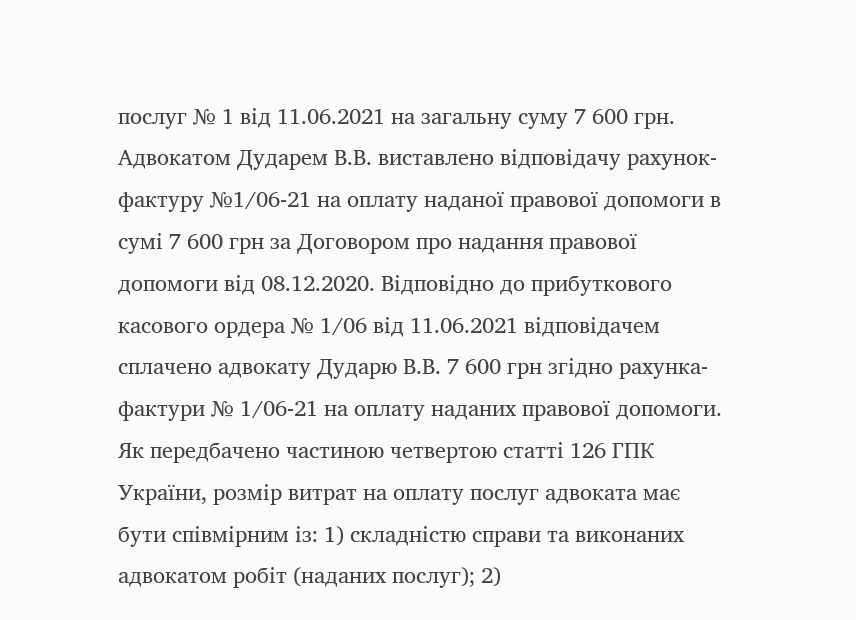послуг № 1 від 11.06.2021 на загальну суму 7 600 грн. Адвокатом Дударем В.В. виставлено відповідачу рахунок-фактуру №1/06-21 на оплату наданої правової допомоги в сумі 7 600 грн за Договором про надання правової допомоги від 08.12.2020. Відповідно до прибуткового касового ордера № 1/06 від 11.06.2021 відповідачем сплачено адвокату Дударю В.В. 7 600 грн згідно рахунка-фактури № 1/06-21 на оплату наданих правової допомоги. Як передбачено частиною четвертою статті 126 ГПК України, розмір витрат на оплату послуг адвоката має бути співмірним із: 1) складністю справи та виконаних адвокатом робіт (наданих послуг); 2)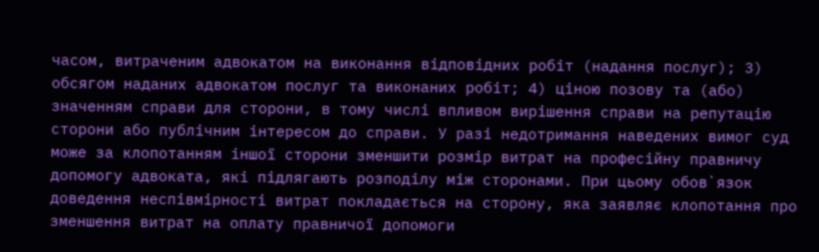часом, витраченим адвокатом на виконання відповідних робіт (надання послуг); 3) обсягом наданих адвокатом послуг та виконаних робіт; 4) ціною позову та (або) значенням справи для сторони, в тому числі впливом вирішення справи на репутацію сторони або публічним інтересом до справи. У разі недотримання наведених вимог суд може за клопотанням іншої сторони зменшити розмір витрат на професійну правничу допомогу адвоката, які підлягають розподілу між сторонами. При цьому обов`язок доведення неспівмірності витрат покладається на сторону, яка заявляє клопотання про зменшення витрат на оплату правничої допомоги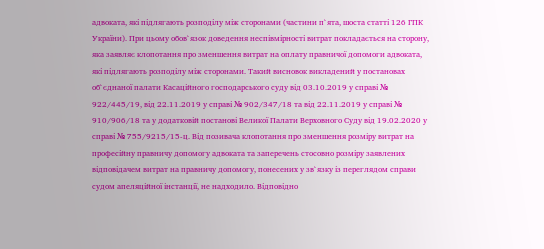адвоката, які підлягають розподілу між сторонами (частини п`ята, шоста статті 126 ГПК України). При цьому обов`язок доведення неспівмірності витрат покладається на сторону, яка заявляє клопотання про зменшення витрат на оплату правничої допомоги адвоката, які підлягають розподілу між сторонами. Такий висновок викладений у постановах об`єднаної палати Касаційного господарського суду від 03.10.2019 у справі № 922/445/19, від 22.11.2019 у справі № 902/347/18 та від 22.11.2019 у справі № 910/906/18 та у додатковій постанові Великої Палати Верховного Суду від 19.02.2020 у справі № 755/9215/15-ц. Від позивача клопотання про зменшення розміру витрат на професійну правничу допомогу адвоката та заперечень стосовно розміру заявлених відповідачем витрат на правничу допомогу, понесених у зв`язку із переглядом справи судом апеляційної інстанції, не надходило. Відповідно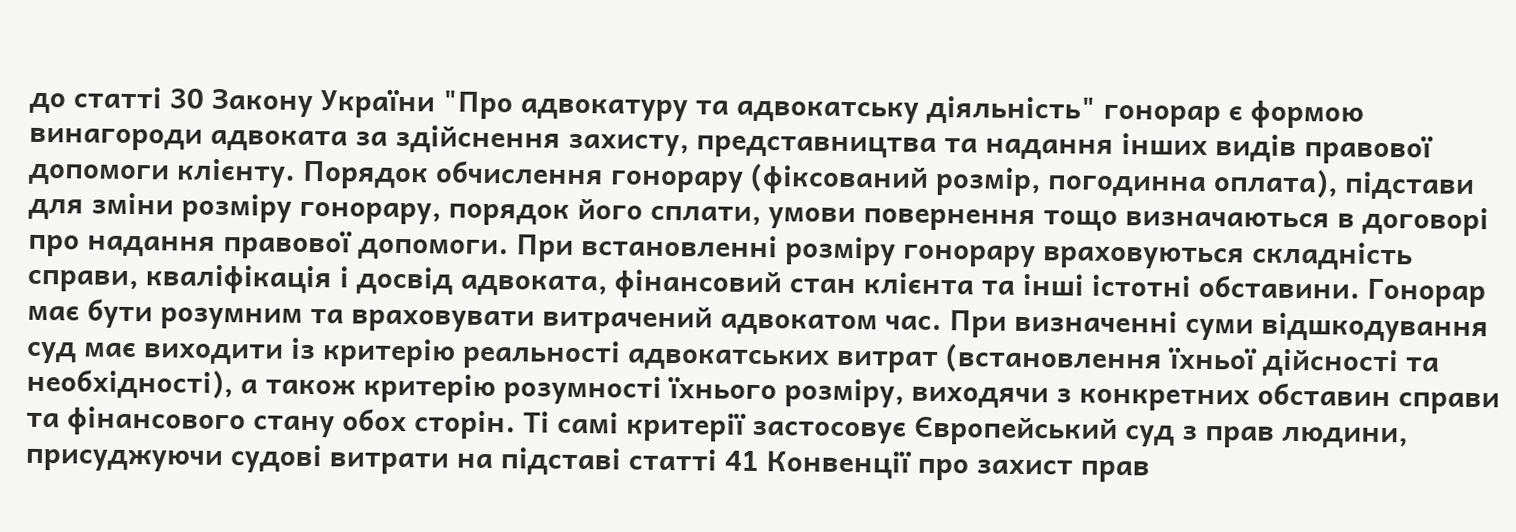до статті 30 Закону України "Про адвокатуру та адвокатську діяльність" гонорар є формою винагороди адвоката за здійснення захисту, представництва та надання інших видів правової допомоги клієнту. Порядок обчислення гонорару (фіксований розмір, погодинна оплата), підстави для зміни розміру гонорару, порядок його сплати, умови повернення тощо визначаються в договорі про надання правової допомоги. При встановленні розміру гонорару враховуються складність справи, кваліфікація і досвід адвоката, фінансовий стан клієнта та інші істотні обставини. Гонорар має бути розумним та враховувати витрачений адвокатом час. При визначенні суми відшкодування суд має виходити із критерію реальності адвокатських витрат (встановлення їхньої дійсності та необхідності), а також критерію розумності їхнього розміру, виходячи з конкретних обставин справи та фінансового стану обох сторін. Ті самі критерії застосовує Європейський суд з прав людини, присуджуючи судові витрати на підставі статті 41 Конвенції про захист прав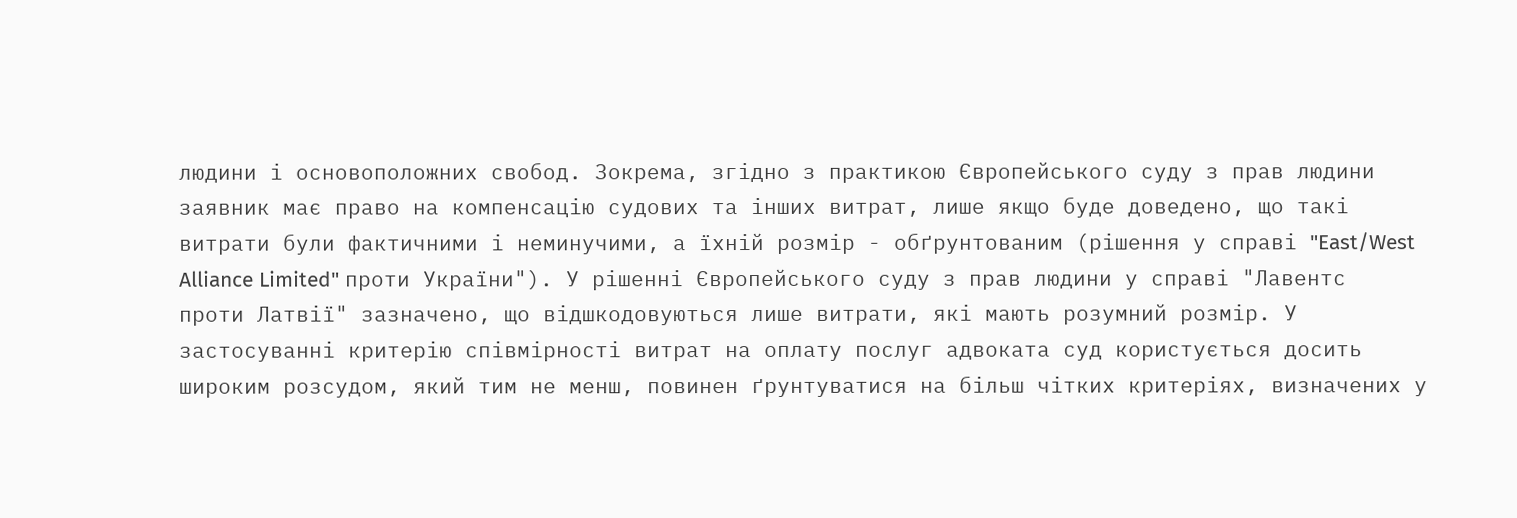людини і основоположних свобод. Зокрема, згідно з практикою Європейського суду з прав людини заявник має право на компенсацію судових та інших витрат, лише якщо буде доведено, що такі витрати були фактичними і неминучими, а їхній розмір - обґрунтованим (рішення у справі "East/West Alliance Limited" проти України"). У рішенні Європейського суду з прав людини у справі "Лавентс проти Латвії" зазначено, що відшкодовуються лише витрати, які мають розумний розмір. У застосуванні критерію співмірності витрат на оплату послуг адвоката суд користується досить широким розсудом, який тим не менш, повинен ґрунтуватися на більш чітких критеріях, визначених у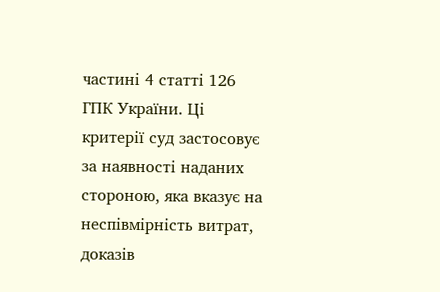частині 4 статті 126 ГПК України. Ці критерії суд застосовує за наявності наданих стороною, яка вказує на неспівмірність витрат, доказів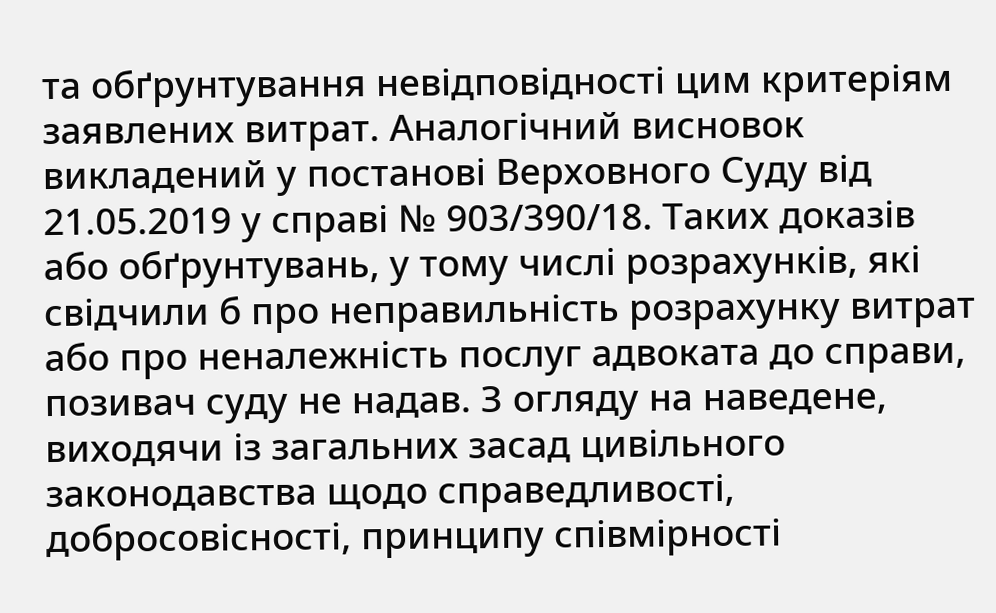та обґрунтування невідповідності цим критеріям заявлених витрат. Аналогічний висновок викладений у постанові Верховного Суду від 21.05.2019 у справі № 903/390/18. Таких доказів або обґрунтувань, у тому числі розрахунків, які свідчили б про неправильність розрахунку витрат або про неналежність послуг адвоката до справи, позивач суду не надав. З огляду на наведене, виходячи із загальних засад цивільного законодавства щодо справедливості, добросовісності, принципу співмірності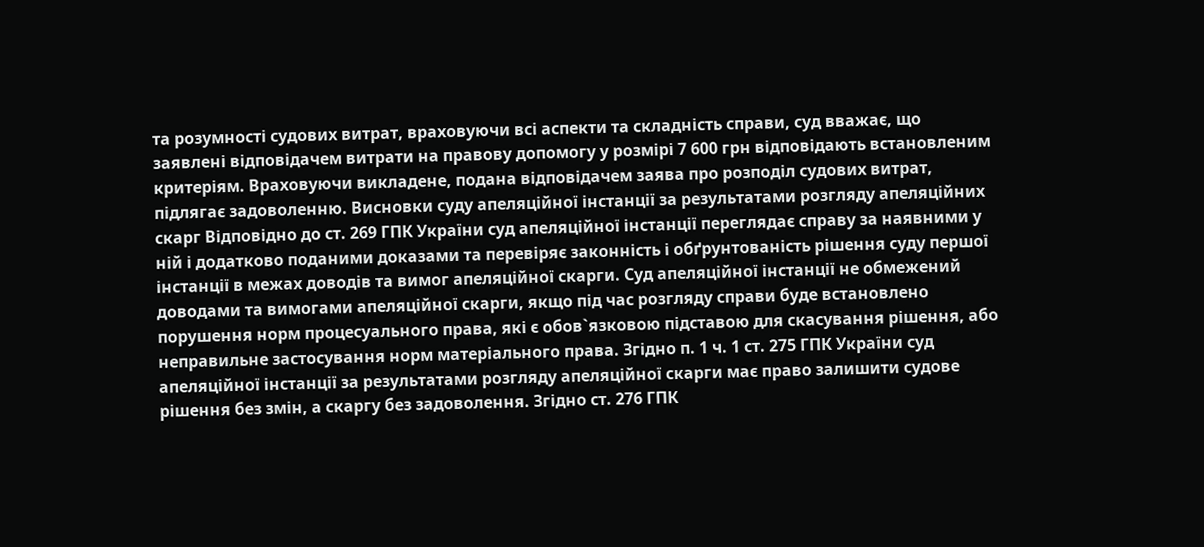та розумності судових витрат, враховуючи всі аспекти та складність справи, суд вважає, що заявлені відповідачем витрати на правову допомогу у розмірі 7 600 грн відповідають встановленим критеріям. Враховуючи викладене, подана відповідачем заява про розподіл судових витрат, підлягає задоволенню. Висновки суду апеляційної інстанції за результатами розгляду апеляційних скарг Відповідно до ст. 269 ГПК України суд апеляційної інстанції переглядає справу за наявними у ній і додатково поданими доказами та перевіряє законність і обґрунтованість рішення суду першої інстанції в межах доводів та вимог апеляційної скарги. Суд апеляційної інстанції не обмежений доводами та вимогами апеляційної скарги, якщо під час розгляду справи буде встановлено порушення норм процесуального права, які є обов`язковою підставою для скасування рішення, або неправильне застосування норм матеріального права. Згідно п. 1 ч. 1 ст. 275 ГПК України суд апеляційної інстанції за результатами розгляду апеляційної скарги має право залишити судове рішення без змін, а скаргу без задоволення. Згідно ст. 276 ГПК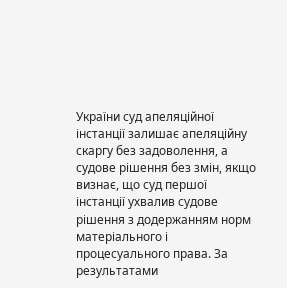України суд апеляційної інстанції залишає апеляційну скаргу без задоволення, а судове рішення без змін, якщо визнає, що суд першої інстанції ухвалив судове рішення з додержанням норм матеріального і процесуального права. За результатами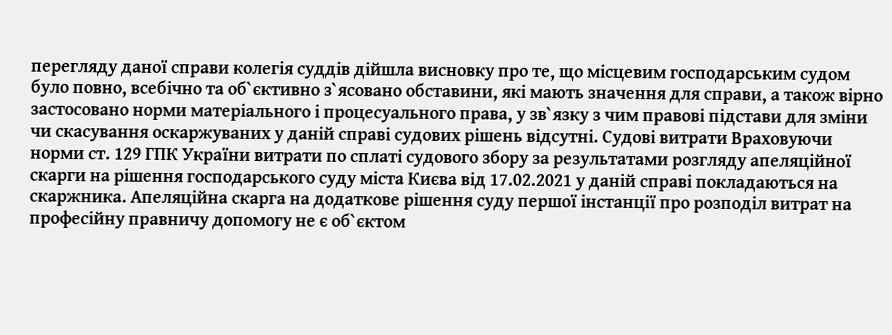перегляду даної справи колегія суддів дійшла висновку про те, що місцевим господарським судом було повно, всебічно та об`єктивно з`ясовано обставини, які мають значення для справи, а також вірно застосовано норми матеріального і процесуального права, у зв`язку з чим правові підстави для зміни чи скасування оскаржуваних у даній справі судових рішень відсутні. Судові витрати Враховуючи норми ст. 129 ГПК України витрати по сплаті судового збору за результатами розгляду апеляційної скарги на рішення господарського суду міста Києва від 17.02.2021 у даній справі покладаються на скаржника. Апеляційна скарга на додаткове рішення суду першої інстанції про розподіл витрат на професійну правничу допомогу не є об`єктом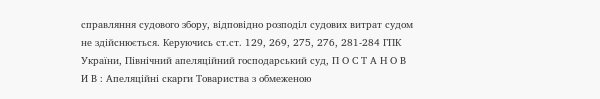справляння судового збору, відповідно розподіл судових витрат судом не здійснюється. Керуючись ст.ст. 129, 269, 275, 276, 281-284 ГПК України, Північний апеляційний господарський суд, П О С Т А Н О В И В : Апеляційні скарги Товариства з обмеженою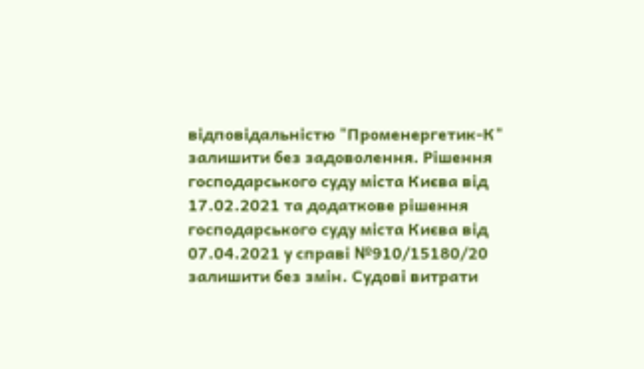відповідальністю "Променергетик-К" залишити без задоволення. Рішення господарського суду міста Києва від 17.02.2021 та додаткове рішення господарського суду міста Києва від 07.04.2021 у справі №910/15180/20 залишити без змін. Судові витрати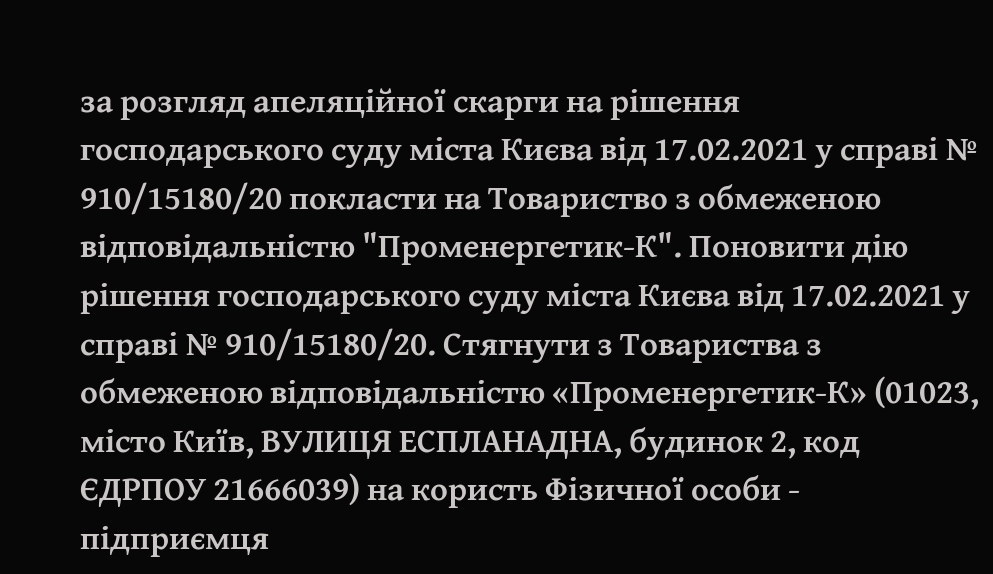за розгляд апеляційної скарги на рішення господарського суду міста Києва від 17.02.2021 у справі № 910/15180/20 покласти на Товариство з обмеженою відповідальністю "Променергетик-К". Поновити дію рішення господарського суду міста Києва від 17.02.2021 у справі № 910/15180/20. Стягнути з Товариства з обмеженою відповідальністю «Променергетик-К» (01023, місто Київ, ВУЛИЦЯ ЕСПЛАНАДНА, будинок 2, код ЄДРПОУ 21666039) на користь Фізичної особи - підприємця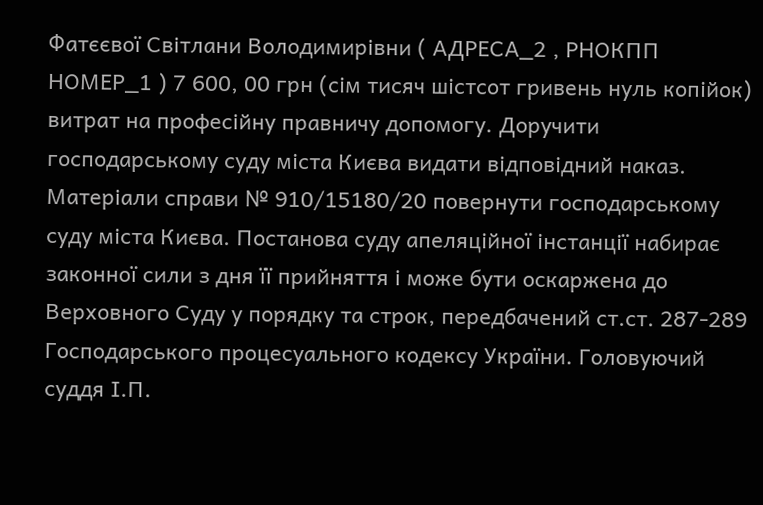Фатєєвої Світлани Володимирівни ( АДРЕСА_2 , РНОКПП НОМЕР_1 ) 7 600, 00 грн (сім тисяч шістсот гривень нуль копійок) витрат на професійну правничу допомогу. Доручити господарському суду міста Києва видати відповідний наказ. Матеріали справи № 910/15180/20 повернути господарському суду міста Києва. Постанова суду апеляційної інстанції набирає законної сили з дня її прийняття і може бути оскаржена до Верховного Суду у порядку та строк, передбачений ст.ст. 287-289 Господарського процесуального кодексу України. Головуючий суддя І.П.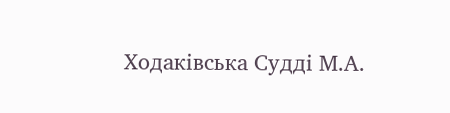Ходаківська Судді М.А.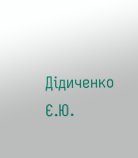Дідиченко Є.Ю.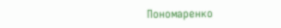Пономаренко